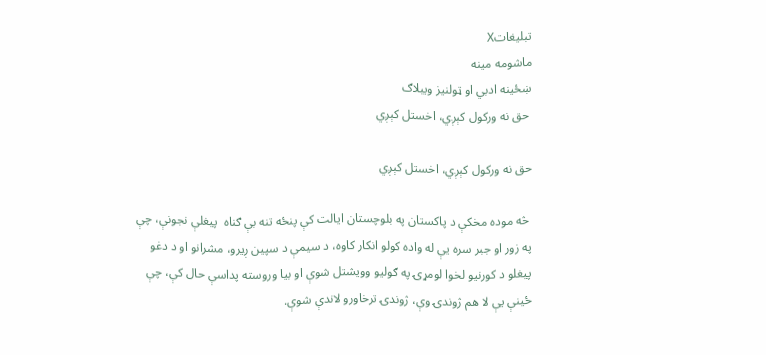تبليغاتX
ماشومه مينه
ښځينه ادبي او ټولنيز ويبلاګ
 حق نه وركول كېږي، اخستل كېږي

حق نه وركول كېږي، اخستل كېږي

 څه موده مخكې د پاكستان په بلوچستان ايالت كې پنځه تنه بې ګناه  پيغلې نجونې، چې په زور او جبر سره يې له واده كولو انكار كاوه، د سيمې د سپين ږيرو، مشرانو او د دغو پيغلو د كورنيو لخوا لومړۍ په ګوليو وويشتل شوې او بيا وروسته پداسې حال كې، چې ځينې يې لا هم ژوندۍ وې، ژوندۍ ترخاورو لاندې شوې.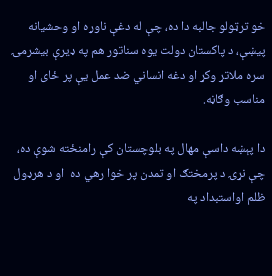خو ترټولو جالبه دا ده، چې له دغې ناوړه او وحشيانه پيښې، د پاكستان دولت يوه سناتور هم په ډيرې بيشرمۍ سره ملاتړ وكړ او دغه انساني ضد عمل يې پر ځاى او مناسب وګاڼه.

دا پېښه داسې مهال په بلوچستان كې رامنځته شوې ده، چې نړۍ د پرمختګ او تمدن پر خوا رهي ده  او د هرډول ظلم اواستبداد په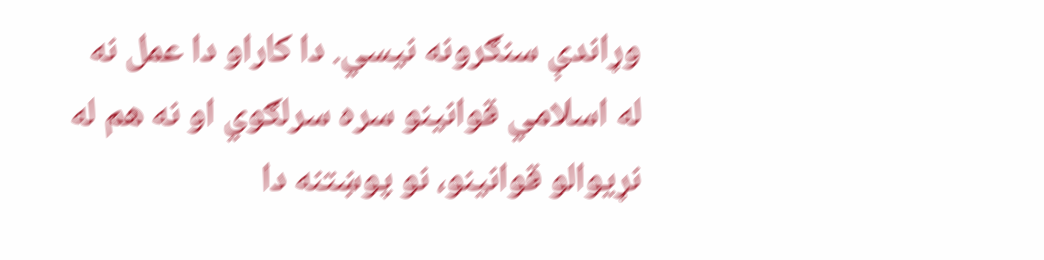وړاندې سنګرونه نيسي. دا كاراو دا عمل نه له اسلامي قوانينو سره سرلګوي او نه هم له نړيوالو قوانينو، نو پوښتنه دا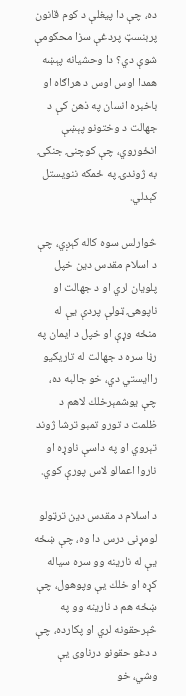ده، چې دا پيغلې د كوم قانون پربنسټ پردغې سزا محكومې شوې دي؟ دا وحشيانه پېښه همدا اوس اوس د هراګاه او باخبره انسان په ذهن كې د جهالت د وختونو پېښې انځوروي، چې كوچنۍ جنكۍ به ژوندۍ په ځمكه ننويستل كېدلي.

څوارلس سوه كاله كېږي، چې د اسلام مقدس دين خپل پلويان لري او د جهالت او ناپوهۍ ټولې پردې يې له منځه وړې او خپل د ايمان په رڼا سره د جهالت له تاريكيو راايستي دي، خو جالبه ده، چې يوشمېرخلك لاهم د ظلمت د تورو تمبو ترشا ژوند تېروي او په داسې ناوړه او ناروا اعمالو لاس پورې كوي.

د اسلام د مقدس دين ترټولو لومړنى درس دا وه، چې ښځه يې له نارينه وو سره سياله كړه او خلك يې وپوهول، چې ښځه هم د نارينه وو په څېرحقونه لري او پكارده، چې د دغو حقونو درناوى يې وشي، خو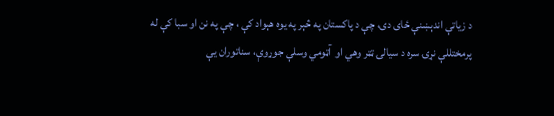د زياتې اندېښنې ځاى دى، چې د پاكستان په څېر په يوه هېواد كې ، چې په نن او سبا كې له پرمختللې نړۍ سره د سيالۍ ټټر وهي او  آټومي وسلې جوړوې، سناتوران يې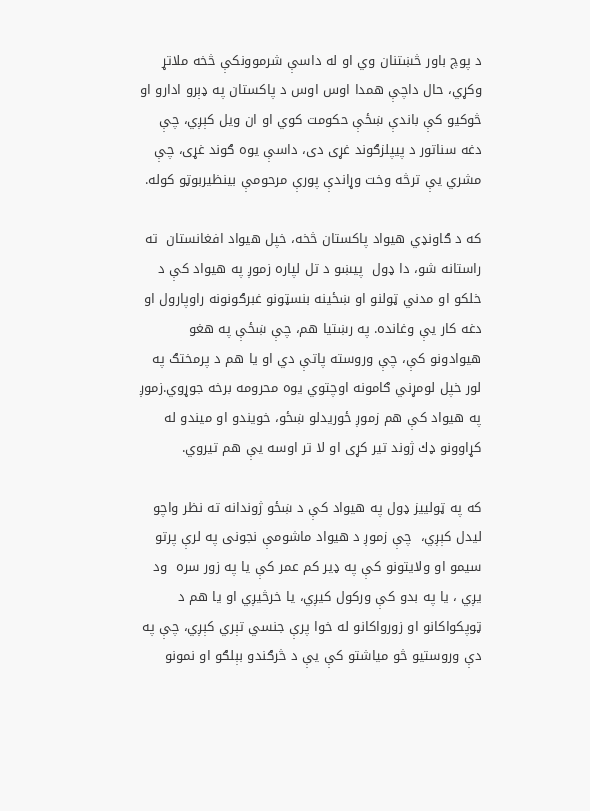د پوچ باور څښتنان وي او له داسې شرموونكې څخه ملاتړ وكړي، حال داچې همدا اوس اوس د پاكستان په ډېرو ادارو او څوكيو كې باندې ښځې حكومت كوي او ان ويل كېږي، چې دغه سناتور د پيپلزګوند غړى دى، داسې يوه ګوند غړى، چې مشري يې ترڅه وخت وړاندې پورې مرحومې بينظيربوټو كوله.

كه د ګاونډي هيواد پاكستان څخه، خپل هيواد افغانستان  ته راستانه شو، دا ډول  پيښو د تل لپاره زموږ په هيواد كې د خلكو او مدني ټولنو او ښځينه بنسټونو غبرګونونه راوپارول او دغه كار يې وغانده. په رښتيا هم، چې ښځې په هغو هيوادونو كې، چې وروسته پاتې دي او يا هم د پرمختګ په لور خپل لومړني ګامونه اوچتوي يوه محرومه برخه جوړوي.زموږ په هيواد كې هم زموږ ځوريدلو ښځو، خويندو او ميندو له كړاوونو ډك ژوند تير كړى او لا تر اوسه يې هم تيروي.

كه په ټولييز ډول په هيواد كې د ښځو ژوندانه ته نظر واچو ليدل كېږي،  چې زموږ د هيواد ماشومې نجونى په لرې پرتو سيمو او ولايتونو كې په ډير كم عمر كې يا په زور سره  ود يږي ، يا په بدو كې وركول كيږي، يا خرڅيږي او يا هم د ټوپكواكانو او زورواكانو له خوا پرې جنسي تېري كېږي، چې په دې وروستيو څو مياشتو كې يې د څرګندو بېلګو او نمونو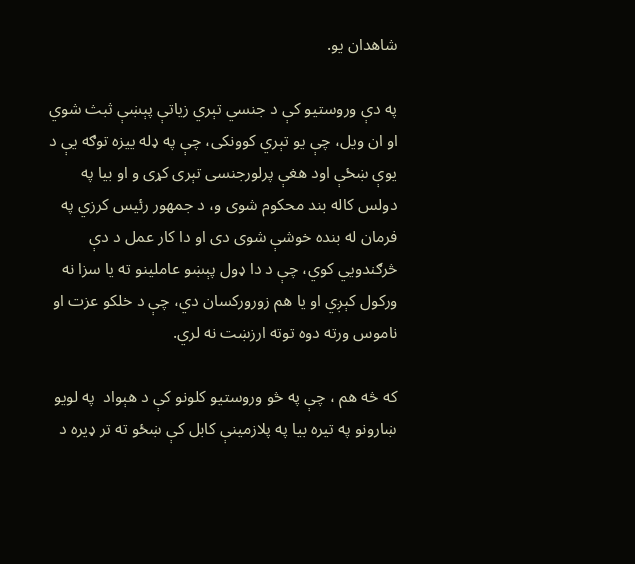شاهدان يو.

په دې وروستيو كې د جنسي تېري زياتې پېښې ثبث شوي او ان ويل، چې يو تېري كوونكى، چې په ډله ييزه توګه يې د يوې ښځې اود هغې پرلورجنسى تېرى كړى و او بيا په دولس كاله بند محكوم شوى و، د جمهور رئيس كرزي په فرمان له بنده خوشې شوى دى او دا كار عمل د دې څرګندويي كوي، چې د دا ډول پېښو عاملينو ته يا سزا نه وركول كېږي او يا هم زوروركسان دي، چې د خلكو عزت او ناموس ورته دوه توته ارزښت نه لري.

كه څه هم ، چې په څو وروستيو كلونو كې د هېواد  په لويو ښارونو په تيره بيا په پلازمينې كابل كې ښځو ته تر ډيره د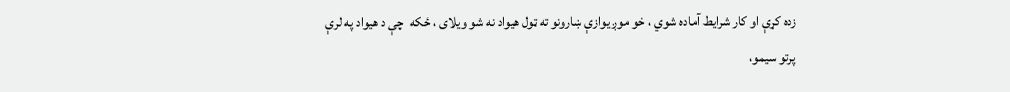زده كړې او كار شرايط آماده شوي ، خو موږ يوازې ښارونو ته ټول هيواد نه شو ويلاى ، ځكه  چې د هيواد په لرې پرتو سيمو،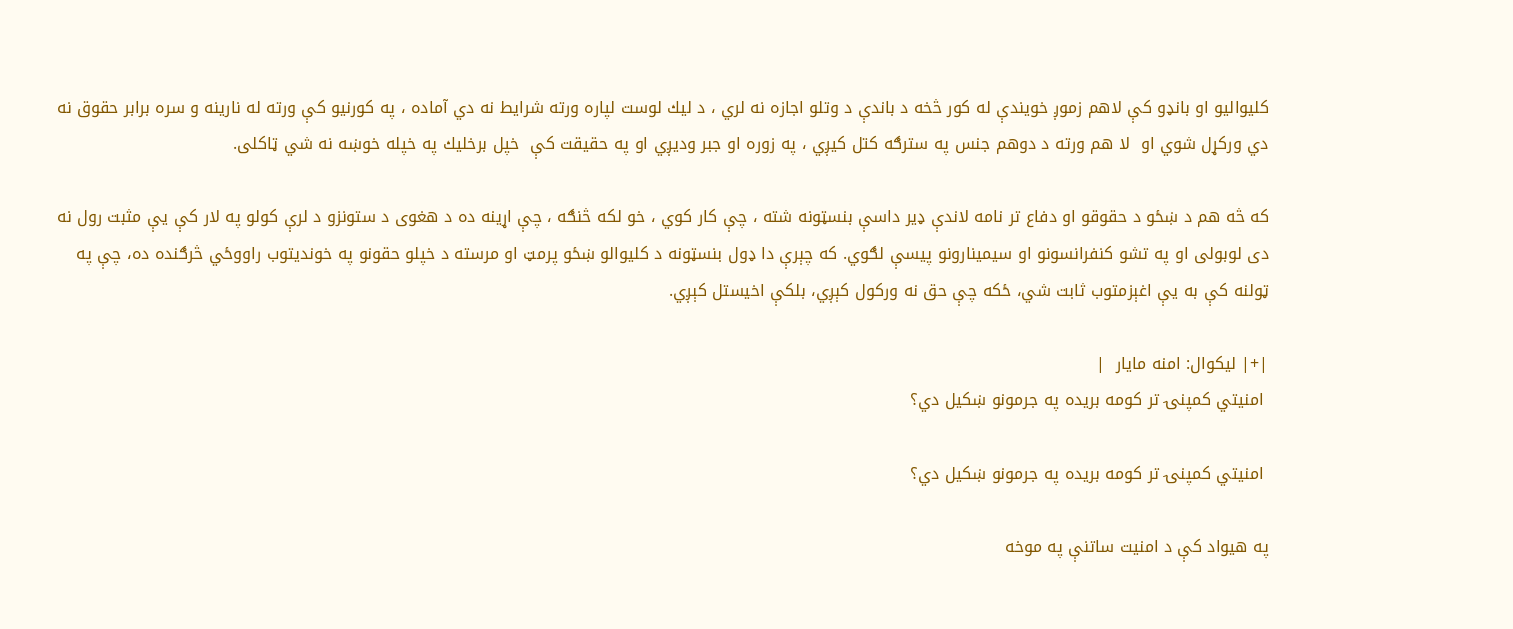كليواليو او بانډو كې لاهم زموږ خويندې له كور څخه د باندې د وتلو اجازه نه لري ، د ليك لوست لپاره ورته شرايط نه دي آماده ، په كورنيو كې ورته له نارينه و سره برابر حقوق نه دي وركړل شوي او  لا هم ورته د دوهم جنس په سترګه كتل كيږي ، په زوره او جبر وديږي او په حقيقت كې  خپل برخليك په خپله خوښه نه شي ټاكلى.

كه څه هم د ښځو د حقوقو او دفاع تر نامه لاندې ډير داسې بنسټونه شته ، چې كار كوي ، خو لكه څنګه ، چې اړينه ده د هغوى د ستونزو د لرې كولو په لار كې يې مثبت رول نه دى لوبولى او په تشو كنفرانسونو او سيمينارونو پيسې لګوي. كه چېرې دا ډول بنسټونه د كليوالو ښځو پرمټ او مرسته د خپلو حقونو په خونديتوب راووځي څرګنده ده، چې په ټولنه كې به يې اغېزمتوب ثابت شي، ځكه چې حق نه وركول كېږي، بلكې اخيستل كېږي.

|+| ليكوال: امنه مایار  |
 امنيتي كمپنۍ تر كومه بريده په جرمونو ښكيل دي؟

 امنيتي كمپنۍ تر كومه بريده په جرمونو ښكيل دي؟

په هيواد كې د امنيت ساتنې په موخه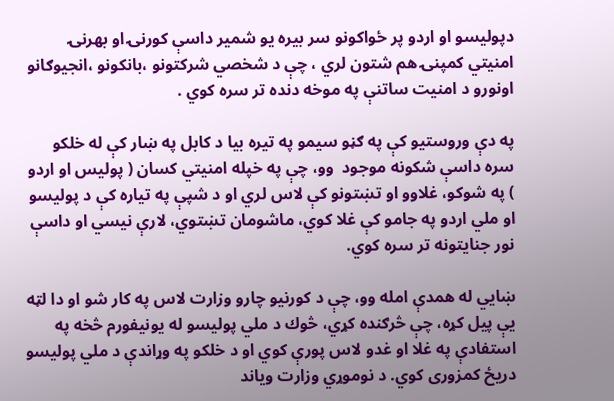دپوليسو او اردو پر ځواكونو سر بيره يو شمير داسې كورنۍ او بهرنۍ امنيتي كمپنۍ هم شتون لري ، چې د شخصي شركتونو ،بانكونو ،انجيوګانو اونورو د امنيت ساتنې په موخه دنده تر سره كوي .

په دې وروستيو كې په ګڼو سيمو په تيره بيا د كابل په ښار كې له خلكو سره داسې شكونه موجود  وو، چې په خپله امنيتي كسان ( پوليس او اردو ) په شوكو، غلاوو او تښتونو كې لاس لري او د شپې په تياره كې د پوليسو او ملي اردو په جامو كې غلا كوي، ماشومان تښتوي، لارې نيسي او داسې نور جنايتونه تر سره كوي.

ښايي له همدې امله وو، چې د كورنيو چارو وزارت لاس په كار شو او دا لټه يې پيل كړه، چې څرګنده كړي، څوك د ملي پوليسو له يونيفورم څخه په استفادې په غلا او غدو لاس پورې كوي او د خلكو په وړاندې د ملي پوليسو دريځ كمزورى كوي. د نوموړي وزارت وياند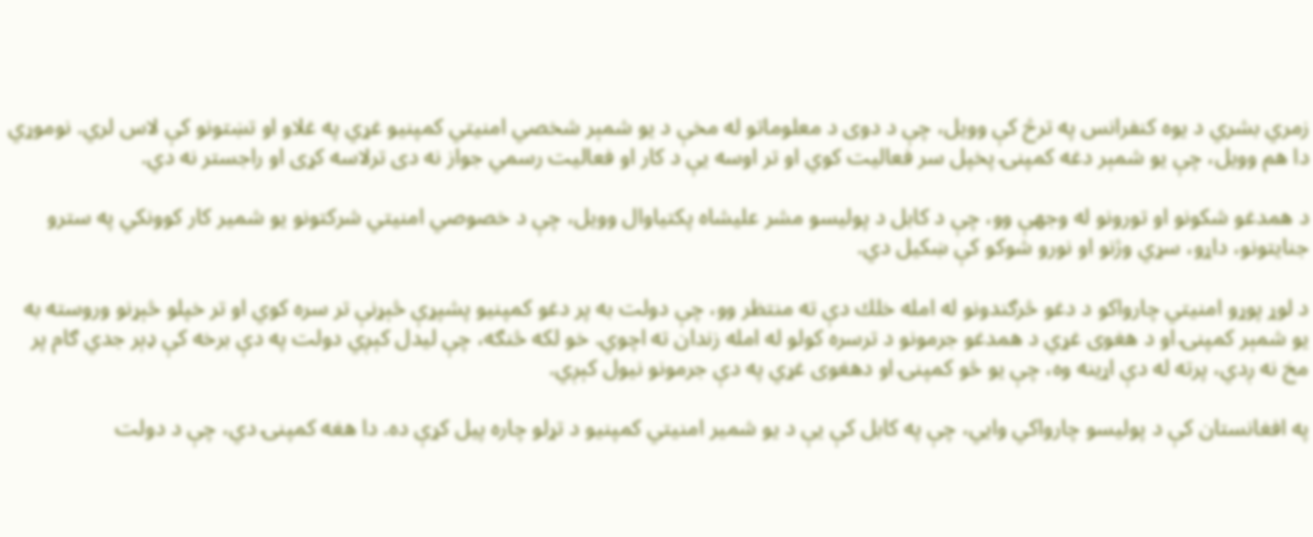زمري بشري د يوه كنفرانس په ترڅ كې وويل، چې د دوى د معلوماتو له مخې د يو شمېر شخصي امنيتي كمپنيو غړي په غلاو او تښتونو كې لاس لري. نوموړي دا هم وويل، چې يو شمېر دغه كمپنۍ پخپل سر فعاليت كوي او تر اوسه يې د كار او فعاليت رسمي جواز نه دى ترلاسه كړى او راجستر نه دي.

د همدغو شكونو او تورونو له وجهې وو، چې د كابل د پوليسو مشر عليشاه پكتياوال وويل، چې د خصوصي امنيتي شركتونو يو شمير كار كوونكي په سترو جنايتونو، داړو، سړي وژنو او نورو شوكو كې ښكيل دي.

د لوړ پوړو امنيتي چارواكو د دغو څرګندونو له امله خلك دې ته منتظر وو، چې دولت به پر دغو كمپنيو پشپړې څېړنې تر سره كوي او تر خپلو څېړنو وروسته به يو شمېر كمپنۍ او د هغوى غړي د همدغو جرمونو د ترسره كولو له امله زندان ته اچوي. خو لكه څنګه، چې ليدل كېږي دولت په دې برخه كې ډېر جدي ګام پر مخ نه ږدي، پرته له دې اړينه وه، چې يو څو كمپنۍ او دهغوى غړي په دې جرمونو نيول كېږي.

په افغانستان كې د پوليسو چارواكي وايي، چې په كابل كې يې د يو شمير امنيتي كمپنيو د تړلو چاره پيل كړې ده. دا هغه كمپنۍ دي، چې د دولت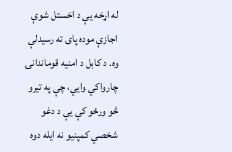له اړخه يې د اخستل شوې اجازې موده پاى ته رسيدلې وه. د كابل د امنيه قوماندانۍ چارواكي وايي، چې په تيرو څو ورځو كې يې د دغو شخصي كمپنيو نه ايله دوه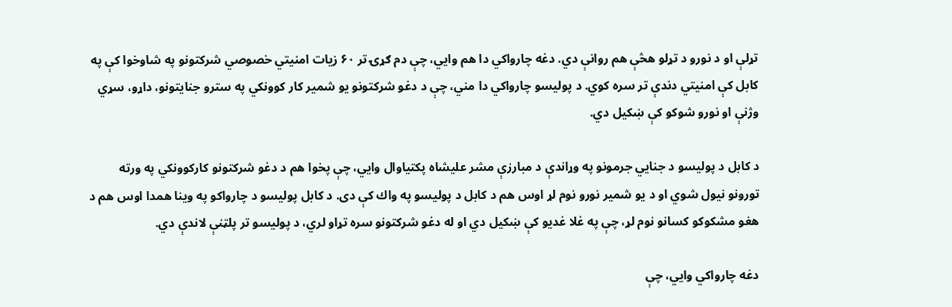تړلې او د نورو د تړلو هڅې هم روانې دي. دغه چارواكي دا هم وايي، چې دم ګړۍ تر ۶۰ زيات امنيتي خصوصي شركتونو په شاوخوا كې په كابل كې امنيتي دندې تر سره كوي. د پوليسو چارواكي دا مني، چې د دغو شركتونو يو شمير كار كوونكي په سترو جنايتونو، داړو، سړي وژنې او نورو شوكو كې ښكيل دي.

د كابل د پوليسو د جنايي جرمونو په وړاندې د مبارزې مشر عليشاه پكتياوال وايي، چې پخوا هم د دغو شركتونو كاركوونكي په ورته تورونو نيول شوي او د يو شمير نورو نوم لړ اوس هم د كابل د پوليسو په واك كې دى. د كابل پوليسو د چارواكو په وينا همدا اوس هم د هغو مشكوكو كسانو نوم لړ، چې په غلا غديو كې ښكيل دي او له دغو شركتونو سره تړاو لري، د پوليسو تر پلټنې لاندې دي.

دغه چارواكي وايي، چې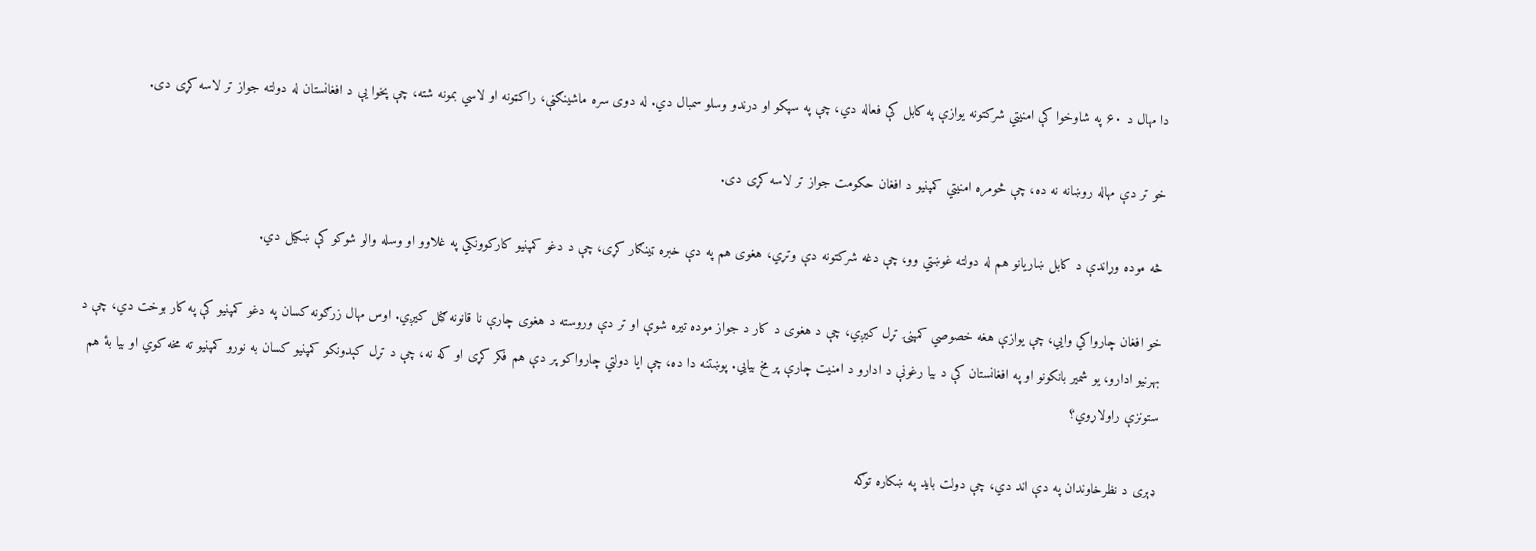دا مهال د ۶۰ په شاوخوا كې امنيتي شركتونه يوازې په كابل كې فعاله دي، چې په سپكو او درندو وسلو سمبال دي. له دوى سره ماشينګڼې، راكټونه او لاسي بمونه شته، چې پخوا يې د افغانستان له دولته جواز تر لاسه كړى دى.

خو تر دې مهاله روښانه نه ده، چې څومره امنيتي كمپنيو د افغان حكومت جواز تر لاسه كړى دى.

څه موده وړاندې د كابل ښاريانو هم له دولته غوښتي وو، چې دغه شركتونه دې وتړي، هغوى هم په دې خبره ټينګار كړى، چې د دغو كمپنيو كاركوونكي په غلاوو او وسله والو شوكو كې ښكيل دي.

خو افغان چارواكي وايي، چې يوازې هغه خصوصي كمپنۍ تړل كيږي، چې د هغوى د كار د جواز موده تيره شوې او تر دې وروسته د هغوى چارې نا قانونه ګڼل كيږي. اوس مهال زرګونه كسان په دغو كمپنيو كې په كار بوخت دي، چې د بهرنيو ادارو، يو شمير بانكونو او په افغانستان كې د بيا رغونې د ادارو د امنيت چارې پر مخ بيايي. پوښتنه دا ده، چې ايا دولتي چارواكو پر دې هم فكر كړى او كه نه، چې د تړل كېدونكو كمپنيو كسان به نورو كمپنيو ته مخه كوي او بيا بۀ هم ستونزې راولاړوي؟

ډېرى د نظرخاوندان په دې اند دي، چې دولت بايد په ښكاره توګه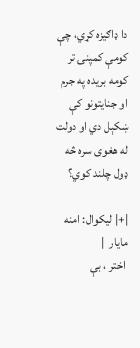دا ډاګيزه كړي، چې كومې كمپنۍ تر كومه بريده په جرم او جنايتونو كې ښكېل دي او دولت له هغوى سره څه ډول چلند كوي؟

|+| ليكوال: امنه مایار  |
 اختر ، بې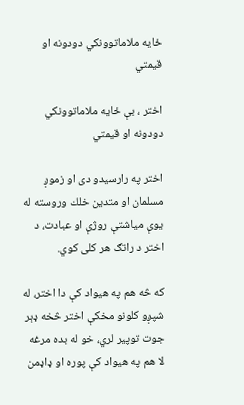ځايه ملاماتوونكي دودونه او قيمتي

اختر ، بې ځايه ملاماتوونكي دودونه او قيمتي

اختر په رارسيدو دى او زموږ مسلمان او متدين خلك وروسته له يوې مياشتې روژې او عبادت، د اختر د راتګ هر كلى كوي.

كه څه هم په هيواد كې دا اختر، له شپږو كلونو مخكې اختر څخه ډېر جوت توپير لري، خو له بده مرغه لا هم په هيواد كې پوره او ډاډمن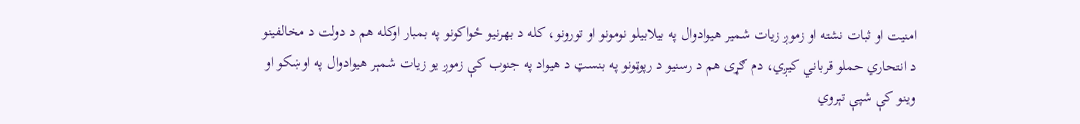امنيت او ثبات نشته او زموږ زيات شمير هيوادوال په بيلابيلو نومونو او تورونو، كله د بهرنيو ځواكونو په بمبار اوكله هم د دولت د مخالفينو د انتحاري حملو قرباني كيږي، دم ګړى هم د رسنيو د رپوټونو په بنسټ د هيواد په جنوب كې زموږ يو زيات شمېر هيوادوال په اوښكو او وينو كې شپې تېروي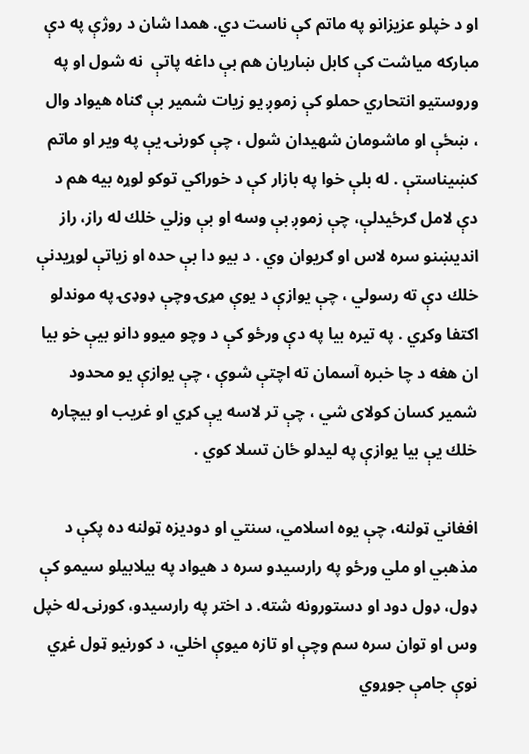او د خپلو عزيزانو په ماتم كې ناست دي. همدا شان د روژې په دې مباركه مياشت كې كابل ښاريان هم بې داغه پاتې  نه شول او په وروستيو انتحاري حملو كې زموږ يو زيات شمير بې ګناه هيواد وال  ، ښځې او ماشومان شهيدان شول ، چې كورنۍ يې په وير او ماتم كښيناستې . له بلې خوا په بازار كې د خوراكي توكو لوړه بيه هم د دې لامل ګرځيدلې، چې زموږ بې وسه او بې وزلي خلك له راز، راز انديښنو سره لاس او ګريوان وي . د بيو دا بې حده او زياتې لوړيدنې خلك دې ته رسولي ، چې يوازې د يوې مړۍ وچې ډوډۍ په موندلو اكتفا وكړي . په تيره بيا په دې ورځو كې د وچو ميوو دانو بيې خو بيا ان هغه د چا خبره آسمان ته اچتې شوې ، چې يوازې يو محدود شمير كسان كولاى شي ، چې تر لاسه يې كړي او غريب او بيچاره خلك يې بيا يوازې په ليدلو ځان تسلا كوي .

افغاني ټولنه، چې يوه اسلامي، سنتي او دوديزه ټولنه ده پكې د مذهبي او ملي ورځو په رارسيدو سره د هيواد په بيلابيلو سيمو كې ډول، ډول دود او دستورونه شته. د اختر په رارسيدو، كورنۍ له خپل وس او توان سره سم وچې او تازه ميوې اخلي، د كورنيو ټول غړي نوې جامې جوړوي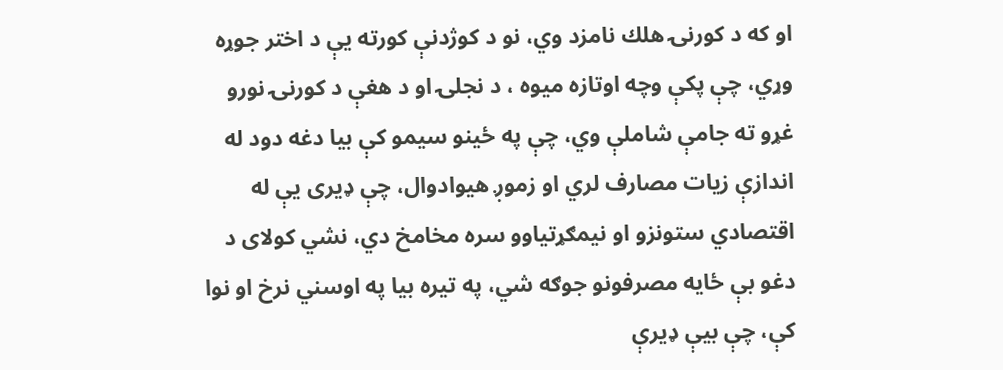او كه د كورنۍ هلك نامزد وي، نو د كوژدنې كورته يې د اختر جوړه وړي، چې پكې وچه اوتازه ميوه ، د نجلۍ او د هغې د كورنۍ نورو غړو ته جامې شاملې وي، چې په ځينو سيمو كې بيا دغه دود له اندازې زيات مصارف لري او زموږ هيوادوال، چې ډيرى يې له اقتصادي ستونزو او نيمګړتياوو سره مخامخ دي، نشي كولاى د دغو بې ځايه مصرفونو جوګه شي، په تيره بيا په اوسني نرخ او نوا كې، چې بيې ډيرې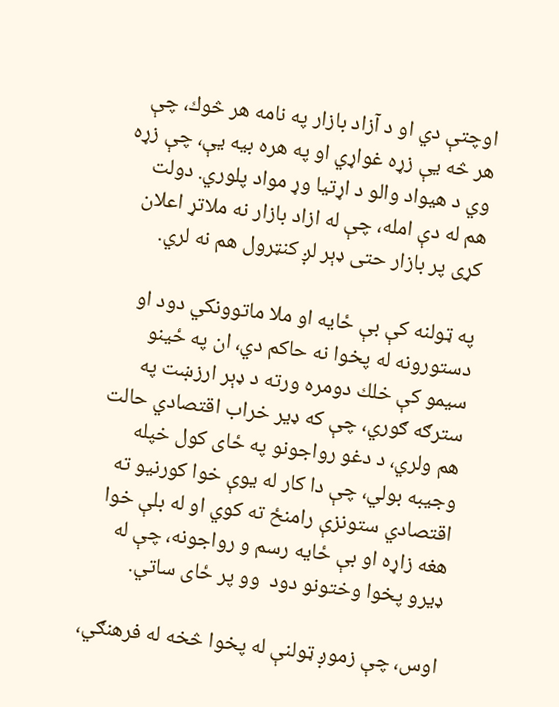اوچتې دي او د آزاد بازار په نامه هر څوك، چې هر څه يې زړه غواړي او په هره بيه يې، چې زړه وي د هيواد والو د اړتيا وړ مواد پلوري. دولت هم له دې امله، چې له ازاد بازار نه ملاتړ اعلان كړى پر بازار حتى ډېر لږ كنټرول هم نه لري.

په ټولنه كې بې ځايه او ملا ماتوونكي دود او دستورونه له پخوا نه حاكم دي، ان په ځينو سيمو كې خلك دومره ورته د ډېر ارزښت په سترګه ګوري، چې كه ډير خراب اقتصادي حالت هم ولري، د دغو رواجونو په ځاى كول خپله وجيبه بولي، چې دا كار له يوې خوا كورنيو ته اقتصادي ستونزې رامنځ ته كوي او له بلې خوا هغه زاړه او بې ځايه رسم و رواجونه، چې له ډيرو پخوا وختونو دود  وو پر ځاى ساتي.

اوس، چې زموږ ټولنې له پخوا څخه له فرهنګي،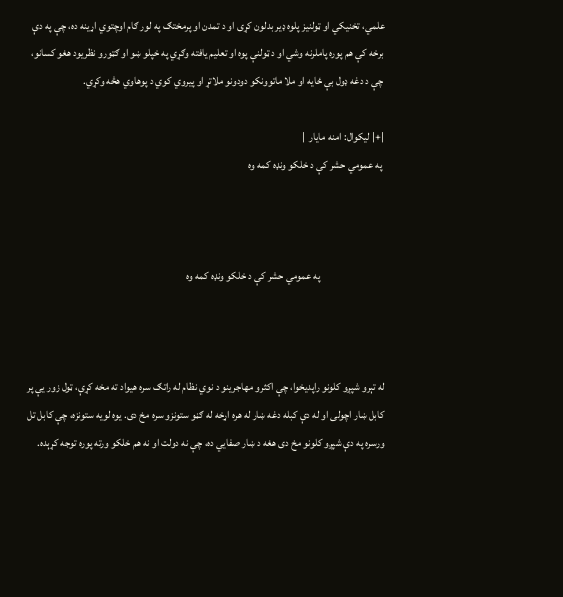علمي، تخنيكي او ټولنيز پلوه ډير بدلون كړى او د تمدن او پرمختګ په لور ګام اوچتوي اړينه ده، چې په دې برخه كې هم پوره پاملرنه وشي او د ټولنې پوه او تعليم يافته وګړي په خپلو ښو او ګټورو نظريود هغو كسانو، چې د دغه ډول بې ځايه او ملا ماتوونكو دودونو ملاتړ او پيروي كوي د پوهاوي هڅه وكړي.

|+| ليكوال: امنه مایار  |
 په عمومي حشر كې د خلكو ونډه كمه وه



                              په عمومي حشر كې د خلكو ونډه كمه وه



له تېرو شپږو كلونو راپديخوا، چې اكثرو مهاجرينو د نوي نظام له راتګ سره هيواد ته مخه كړې، ټول زور يې پر كابل ښار اچولى او له دې كبله دغه ښار له هره اړخه له ګڼو ستونزو سره مخ دى. يوه لويه ستونزه، چې كابل تل ورسره په دې شپږو كلونو مخ دى هغه د ښار صفايي ده، چې نه دولت او نه هم خلكو ورته پوره توجه كړېده.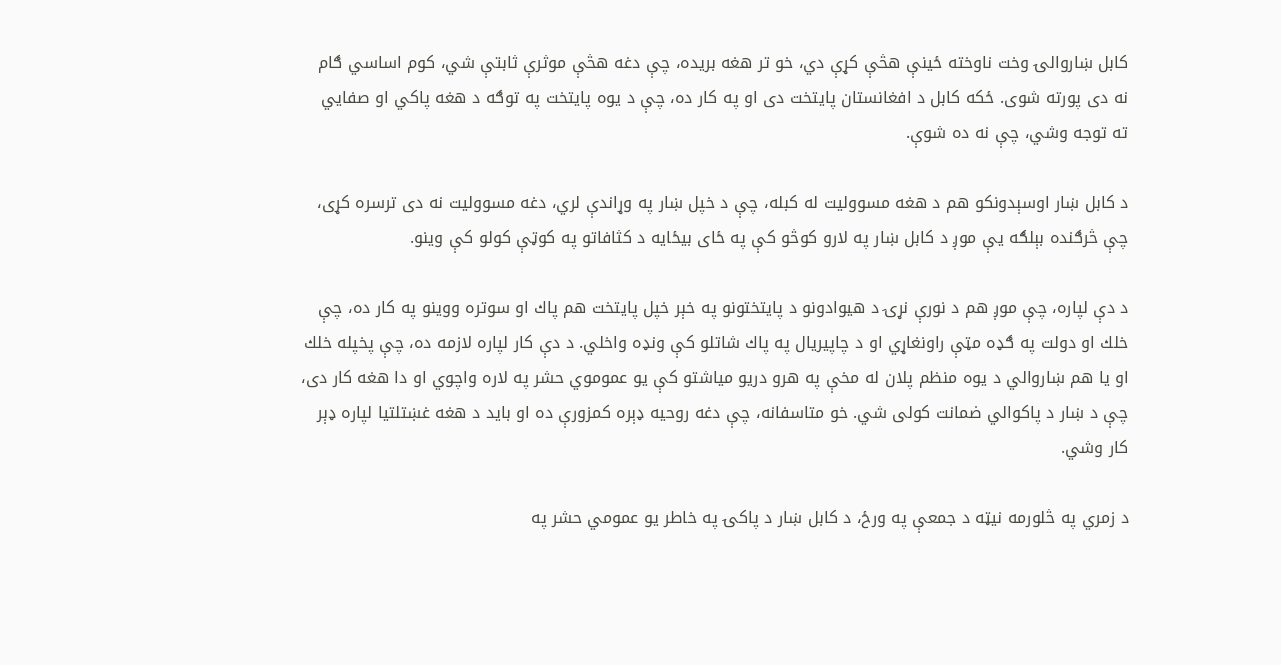كابل ښاروالۍ وخت ناوخته ځينې هڅې كړې دي، خو تر هغه بريده، چې دغه هڅې موثرې ثابتې شي، كوم اساسي ګام نه دى پورته شوى. ځكه كابل د افغانستان پايتخت دى او په كار ده، چې د يوه پايتخت په توګه د هغه پاكي او صفايي ته توجه وشي، چې نه ده شوې.

د كابل ښار اوسېدونكو هم د هغه مسووليت له كبله، چې د خپل ښار په وړاندې لري، دغه مسووليت نه دى ترسره كړى، چې څرګنده بېلګه يې موږ د كابل ښار په لارو كوڅو كې په ځاى بيځايه د كثافاتو په كوټې كولو كې وينو.

د دې لپاره، چې موږ هم د نورې نړۍ د هيوادونو د پايتختونو په خېر خپل پايتخت هم پاك او سوتره ووينو په كار ده، چې خلك او دولت په ګډه مټې راونغاړي او د چاپيريال په پاك شاتلو كې ونډه واخلي. د دې كار لپاره لازمه ده، چې پخپله خلك او يا هم ښاروالي د يوه منظم پلان له مخې په هرو دريو مياشتو كې يو عموموي حشر په لاره واچوي او دا هغه كار دى، چې د ښار د پاكوالي ضمانت كولى شي. خو متاسفانه، چې دغه روحيه ډېره كمزورې ده او بايد د هغه غښتلتيا لپاره ډېر كار وشي.

د زمري په څلورمه نيټه د جمعې په ورځ، د كابل ښار د پاكۍ په خاطر يو عمومي حشر په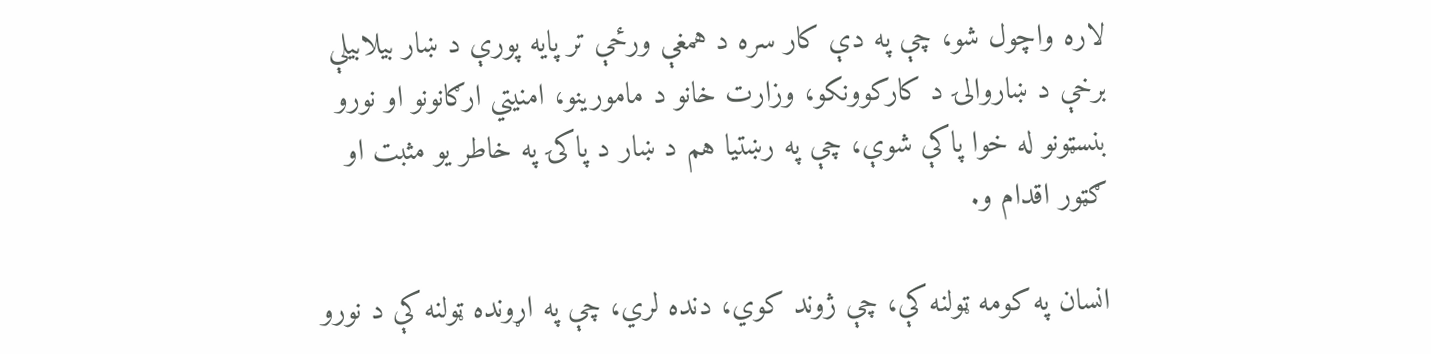لاره واچول شو، چې په دې كار سره د همغې ورځې تر پايه پورې د ښار بيلابيلې برخې د ښاروالۍ د كاركوونكو، وزارت خانو د مامورينو، امنيتي ارګانونو او نورو بنسټونو له خوا پاكې شوې، چې په رښتيا هم د ښار د پاكۍ په خاطر يو مثبت او ګټور اقدام و.

انسان په كومه ټولنه كې، چې ژوند كوي، دنده لري، چې په اړونده ټولنه كې د نورو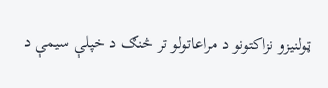ټولنيزو نزاكتونو د مراعاتولو تر څنګ د خپلې سيمې د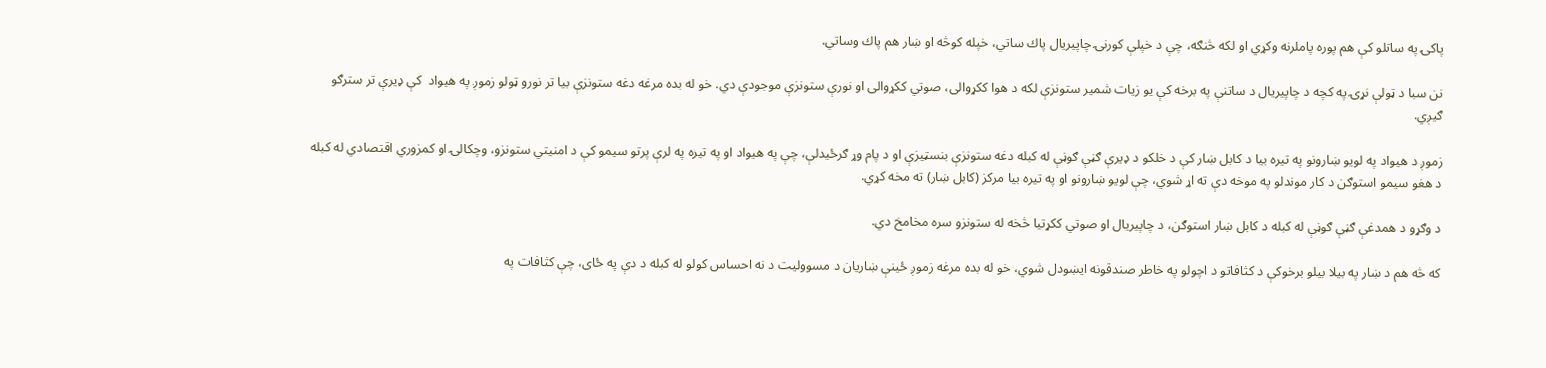پاكۍ په ساتلو كې هم پوره پاملرنه وكړي او لكه څنګه، چې د خپلې كورنۍ چاپيريال پاك ساتي، خپله كوڅه او ښار هم پاك وساتي.

نن سبا د ټولې نړۍ په كچه د چاپيريال د ساتنې په برخه كې يو زيات شمير ستونزې لكه د هوا ككړوالى، صوتي ككړوالى او نورې ستونزې موجودې دي. خو له بده مرغه دغه ستونزې بيا تر نورو ټولو زموږ په هيواد  كې ډيرې تر سترګو ګيږي.

زموږ د هيواد په لويو ښارونو په تيره بيا د كابل ښار كې د خلكو د ډيرې ګڼې ګوڼې له كبله دغه ستونزې بنسټيزې او د پام وړ ګرځيدلې، چې په هيواد او په تيره په لرې پرتو سيمو كې د امنيتي ستونزو، وچكالۍ او كمزوري اقتصادي له كبله د هغو سيمو استوګن د كار موندلو په موخه دې ته اړ شوي، چې لويو ښارونو او په تيره بيا مركز (كابل ښار) ته مخه كړي.

د وګړو د همدغې ګڼې ګوڼې له كبله د كابل ښار استوګن، د چاپيريال او صوتي ككړتيا څخه له ستونزو سره مخامخ دي.

كه څه هم د ښار په بيلا بيلو برخوكې د كثافاتو د اچولو په خاطر صندقونه ايښودل شوي، خو له بده مرغه زموږ ځينې ښاريان د مسووليت د نه احساس كولو له كبله د دې په ځاى، چې كثافات په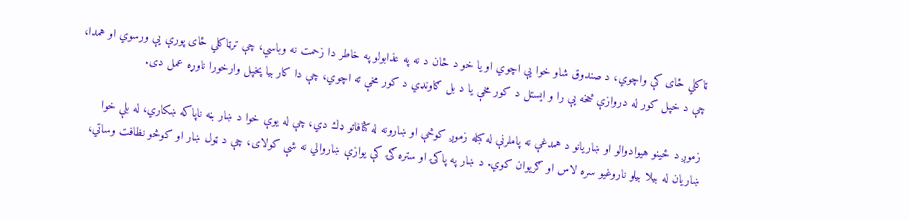ټاكلي ځاى كې واچوي، د صندوق شاو خوا يې اچوي او يا خو د ځان د نه په عذابولو په خاطر دا زحمت نه وباسي، چې ترټاكلي ځاى پورې يې ورسوي او همدا، چې د خپل كور له دروازې څخه يې را و ايستل د كور مخې يا د بل ګاونډي د كور مخې ته اچوي، چې دا كار بيا پخپل وارخورا ناوړه عمل دى.

زموږ د ځينو هيوادوالو او ښاريانو د همدغې نه پاملرنې له كبله زموږ كوڅې او ښارونه له كثافاتو ډك دي، چې له يوې خوا د ښار بڼه ناپاكه ښكاري، له بلې خوا ښاريان له بيلا بيلو ناروغيو سره لاس او ګريوان كوي. د ښار په پاكۍ او ستره ګۍ كې يوازې ښاروالي نه شې كولاى، چې د ټول ښار او كوڅو نظافت وساتي،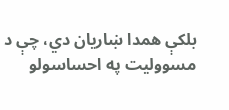بلكې همدا ښاريان دي، چې د مسووليت په احساسولو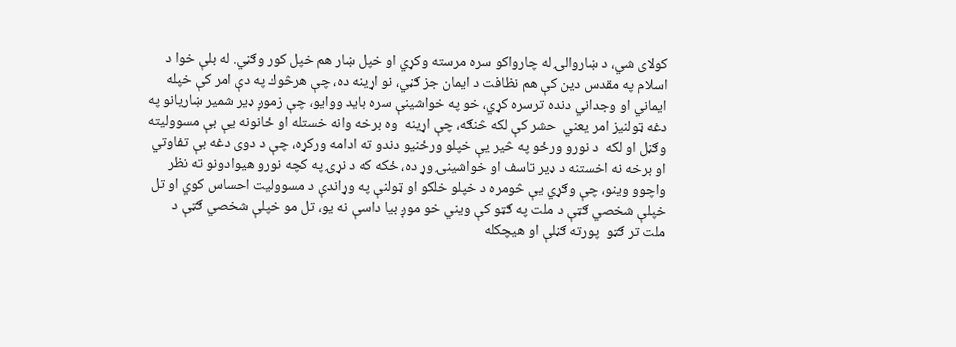كولاى شي، د ښاروالۍ له چارواكو سره مرسته وكړي او خپل ښار هم خپل كور وګڼي. له بلې خوا د اسلام په مقدس دين كې هم نظافت د ايمان جز ګڼي، نو اړينه ده، چې هرڅوك په دې امر كې خپله ايماني او وجداني دنده ترسره كړي، خو په خواشينې سره بايد ووايو، چې زموږ ډير شمير ښاريانو په دغه ټولنيز امر يعني  حشر كې لكه څنګه، چې اړينه  وه برخه وانه خستله او ځانونه يې بې مسووليته وګڼل او لكه  د نورو ورځو په څير يې خپلو ورځنيو دندو ته ادامه وركړه، چې د دوى دغه بې تفاوتي او برخه نه اخستنه د ډير تاسف او خواشينۍ وړ ده، ځكه كه د نړۍ په كچه نورو هيوادونو ته نظر واچوو وينو، چې وګړي يې څومره د خپلو خلكو او ټولنې په وړاندې د مسووليت احساس كوي او تل خپلې شخصي ګټې د ملت په ګټو كې ويني خو موږ بيا داسې نه يو، تل مو خپلې شخصي ګټې د ملت تر ګټو  پورته ګڼلې او هيچكله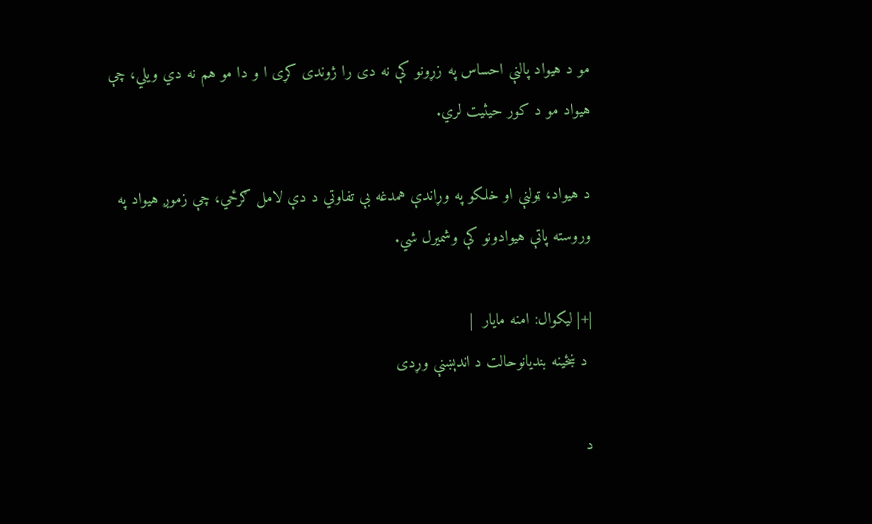مو د هيواد پالنې احساس په زړونو كې نه دى را ژوندى كړى ا و دا مو هم نه دي ويلي، چې هيواد مو د كور حيثيت لري.

د هيواد، ټولنې او خلكو په وړاندې همدغه بې تفاوتي د دې لامل ګرځي، چې زموږ هيواد په وروسته پاتې هيوادونو كې وشميرل شي.

|+| ليكوال: امنه مایار  |
 د ښځينه بنديانوحالت د اندېښنې وړدى

د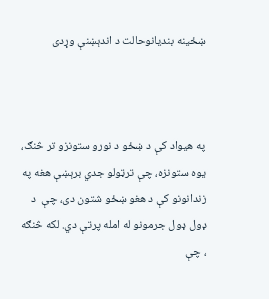ښځينه بنديانوحالت د اندېښنې وړدى



په هيواد كې د ښځو د نورو ستونزو تر څنګ، يوه ستونزه، چې ترټولو جدي برېښې هغه په زندانونو كې د هغو ښځو شتون دى، چې  د ډول ډول جرمونو له امله پرتې دي. لكه څنګه ، چې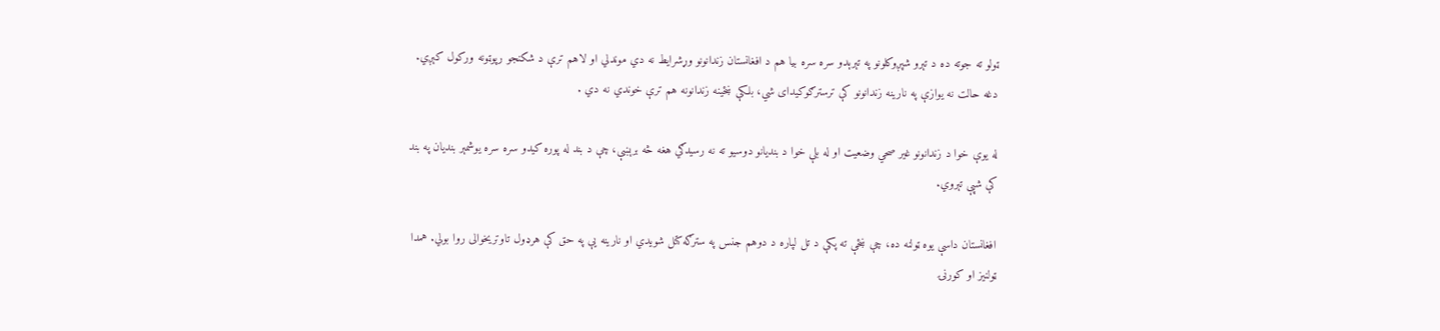ټولو ته جوته ده د تېرو شپږوكلونو په تېرېدو سره سره بيا هم د افغانستان زندانونو وړشرايط نه دي موندلي او لاهم ترې د شكنجو رپوټونه وركول كېږي. دغه حالت نه يوازې په نارينه زندانونو كې ترسترګوكيداى شي، بلكې ښځينه زندانونه هم ترې خوندي نه دي .

له يوې خوا د زندانونو غير صحي وضعيت او له بلې خوا د بنديانو دوسيو ته نه رسيدګي هغه څه برېښې، چې د بند له پوره كيدو سره سره يوشمېر بنديان په بند كې شپې تېروي.

افغانستان داسې يوه ټولنه ده، چې ښځې ته پكې د تل لپاره د دوهم جنس په سترګه كتل شويدي او نارينه يې په حق كې هرډول تاوتريخوالى روا بولي. همدا ټولنيز او كورنۍ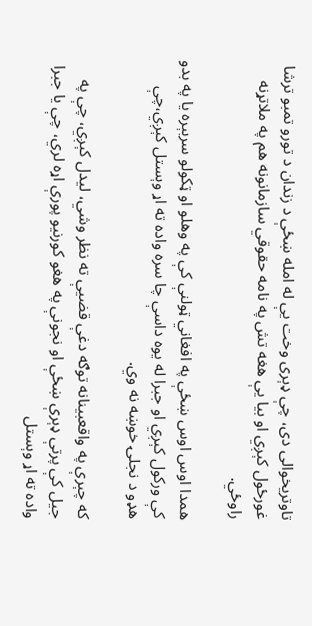تاوتريخوالى دى، چې ډېرى وخت يې له امله ښځې د زندان د تورو تمبو ترشا غورځول كېږي او بيا يې هغه تش په نامه حقوقي سازمانونه هم په ملاتړنه راوځي.

همدا اوس اوس ښځې په افغاني ټولنې كې په وهلو او ټكولو سربېره يا په بدو كې وركول كېږي او جبرا له يوه داسې چا سره واده ته اړ وېستل كېږي،چې هډو د نجلۍ خوښه نه وي.

كه چېرې په واقعبينانه توګه دغې قضيې ته نظر وشي، ليدل كېږي، چې په جيل كې پرتې ډېرې ښځې او نجونې په هغو كورنيو پورې اړه لري، چې يا جبرا واده ته اړ وېستل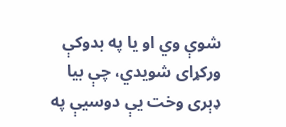شوې وي او يا په بدوكې وركړاى شويدي، چې بيا ډېرى وخت يې دوسيې په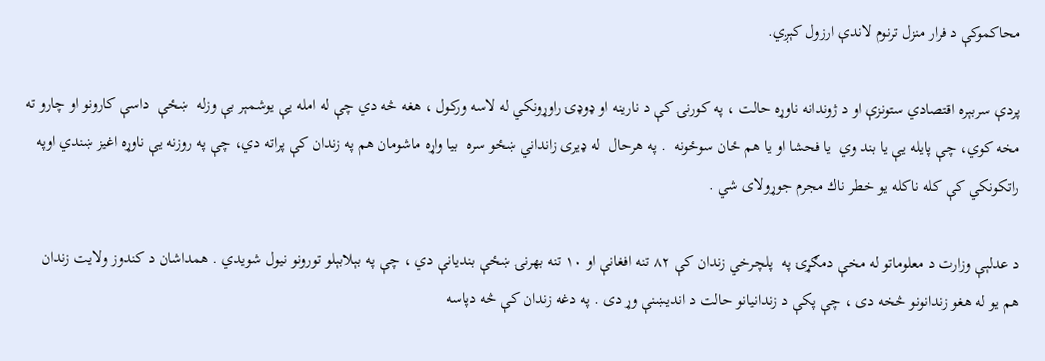محاكموكې د فرار منزل ترنوم لاندې ارزول كېږي.

پردې سربېره اقتصادي ستونزې او د ژوندانه ناوړه حالت ، په كورنۍ كې د نارينه او ډوډۍ راوړونكي له لاسه وركول ، هغه څه دي چې له امله يې يوشمېر بې وزله  ښځې  داسې كارونو او چارو ته مخه كوي، چې پايله يې يا بند وي  يا فحشا او يا هم ځان سوځونه  . په هرحال  له ډيرى زانداني ښځو سره  بيا واړه ماشومان هم په زندان كې پراته دي، چې په روزنه يې ناوړه اغيز ښندي اوپه راتكونكي كې كله ناكله يو خطر ناك مجرم جوړولاى شي .

د عدلېې وزارت د معلوماتو له مخې دمګړۍ په  پلچرخي زندان كې ۸۲ تنه افغانې او ۱۰ تنه بهرنۍ ښځې بنديانې دي ، چې په بېلابېلو تورونو نيول شويدي . همداشان د كندوز ولايت زندان هم يو له هغو زندانونو څخه دى ، چې پكې د زندانيانو حالت د انديښنې وړ دى . په دغه زندان كې څه دپاسه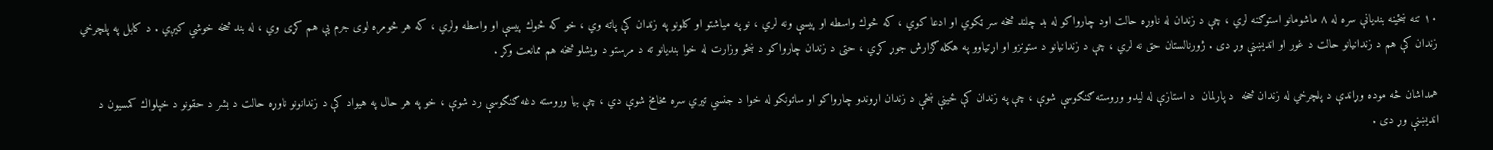۱۰ تنه ښځينه بنديانې سره له ۸ ماشومانو استوګنه لري ، چې د زندان له ناوړه حالت اود چارواكو له بد چلند څخه سر ټكوي او ادعا كوي ، كه څوك واسطه او پيسې ونه لري ، نو په مياشتو او كلونو په زندان كې پاته وي ، خو كه څوك پيسې او واسطه ولري ، كه هر څومره لوى جرم يې هم كړى وي ، له بند څخه خوشي كيږي . د كابل په پلچرخي زندان كې هم د زندانيانو حالت د غور او انديښنې وړ دى . ژورنالستان حق نه لري ، چې د زندانيانو د ستونزو او اړتياوو په هكله ګزارش جوړ كړي ، حتى د زندان چارواكو د ښځو وزارت له خوا بنديانو ته د مرستو د ويشلو څخه هم ممانعت وكړ .

همداشان څه موده وړاندې د پلچرخي له زندان څخه  د پارلمان  د استازې له ليدو وروسته ګنګوسې شوې ، چې په زندان كې ځينې ښځې د زندان اړوندو چارواكو او ساتونكو له خوا د جنسي تيري سره مخامخ شوې دي ، چې بيا وروسته دغه ګنګوسې رد شوې ، خو په هر حال په هيواد كې د زندانونو ناوړه حالت د بشر د حقونو د خپلواك كمسيون د انديښنې وړ دى .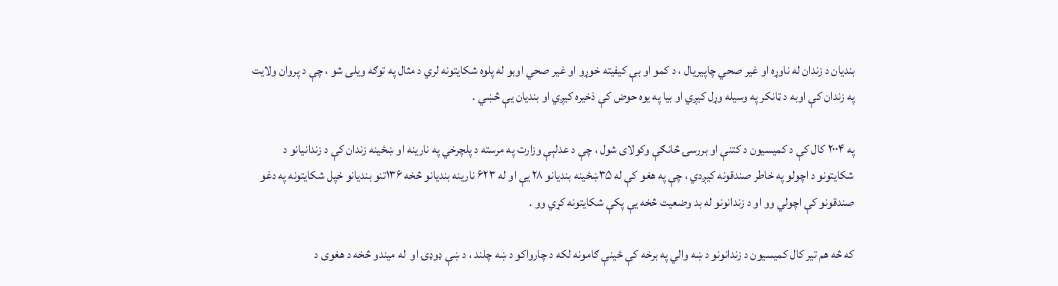بنديان د زندان له ناوړه او غير صحي چاپيريال ، د كمو او بې كيفيته خوړو او غير صحي اوبو له پلوه شكايتونه لري د مثال په توګه ويلى شو ، چې د پروان ولايت په زندان كې اوبه د ټانكر په وسيله وړل كيږي او بيا په يوه حوض كې ذخيره كيږي او بنديان يې څښي .

په ۲۰۰۴ كال كې د كميسيون د كتنې او بررسۍ څانګې وكولاى شول ، چې د عدلېې وزارت په مرسته د پلچرخي په نارينه او ښځينه زندان كې د زندانيانو د شكايتونو د اچولو په خاطر صندقونه كيږدي ، چې په هغو كې له ۳۵ښځينه بنديانو ۲۸ يې او له ۶۲۳ نارينه بنديانو څخه ۱۳۶تنو بنديانو خپل شكايتونه په دغو صندقونو كې اچولي وو او د زندانونو له بد وضعيت څخه يې پكې شكايتونه كړي وو .

كه څه هم تير كال كميسيون د زندانونو د ښه والي په برخه كې ځينې ګامونه لكه د چارواكو د ښه چلند ، د ښې ډوډۍ او  له ميندو څخه د هغوى د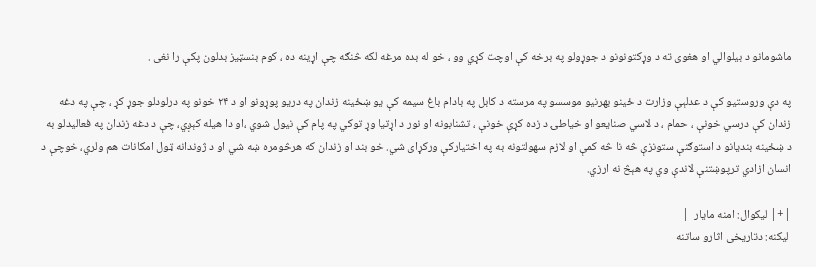ماشومانو د بيلوالي او هغوى ته د وړكتونونو د جوړولو په برخه كې اوچت كړي وو ، خو له بده مرغه لكه څنګه چې اړينه ده ، كوم بنسټيز بدلون پكې را نغى .

په دې وروستيو كې د عدلېې وزارت د ځينو بهرنيو موسسو په مرسته د كابل په بادام باغ سيمه كې يو ښځينه زندان په دريو پوړونو او د ۲۴ خونو په درلودلو جوړ كړ ، چې په دغه زندان كې درسي خونې ، حمام ، د لاسي صنايعو او خياطۍ د زده كړې خونې ، تشنابونه او نور د اړتيا وړ توكي په پام كې نيول شوي ،او دا هيله كېږي، چې د دغه زندان په فعاليدلو به د ښځينه بنديانو د استوګنې ستونزې څه نا څه كمې او لازم سهولتونه به په اختياركې وركړاى شي. خو بند او زندان كه هرڅومره ښه شي او د ژوندانه ټول امكانات هم ولري، خوچې د انسان ازادي ترپوښتنې لاندې وي په هېڅ نه ارزي.

|+| ليكوال: امنه مایار  |
 لیکنه: دتاریخی اثارو ساتنه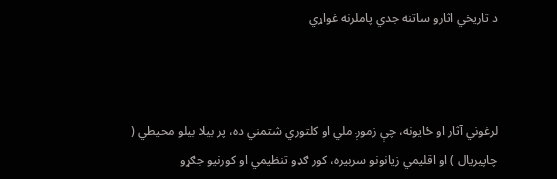د تاريخي اثارو ساتنه جدي پاملرنه غواړي



لرغوني آثار او ځايونه، چې زموږ ملي او كلتوري شتمني ده، پر بيلا بيلو محيطي ( چاپيريال ) او اقليمي زيانونو سربيره، كور ګډو تنظيمي او كورنيو جګړو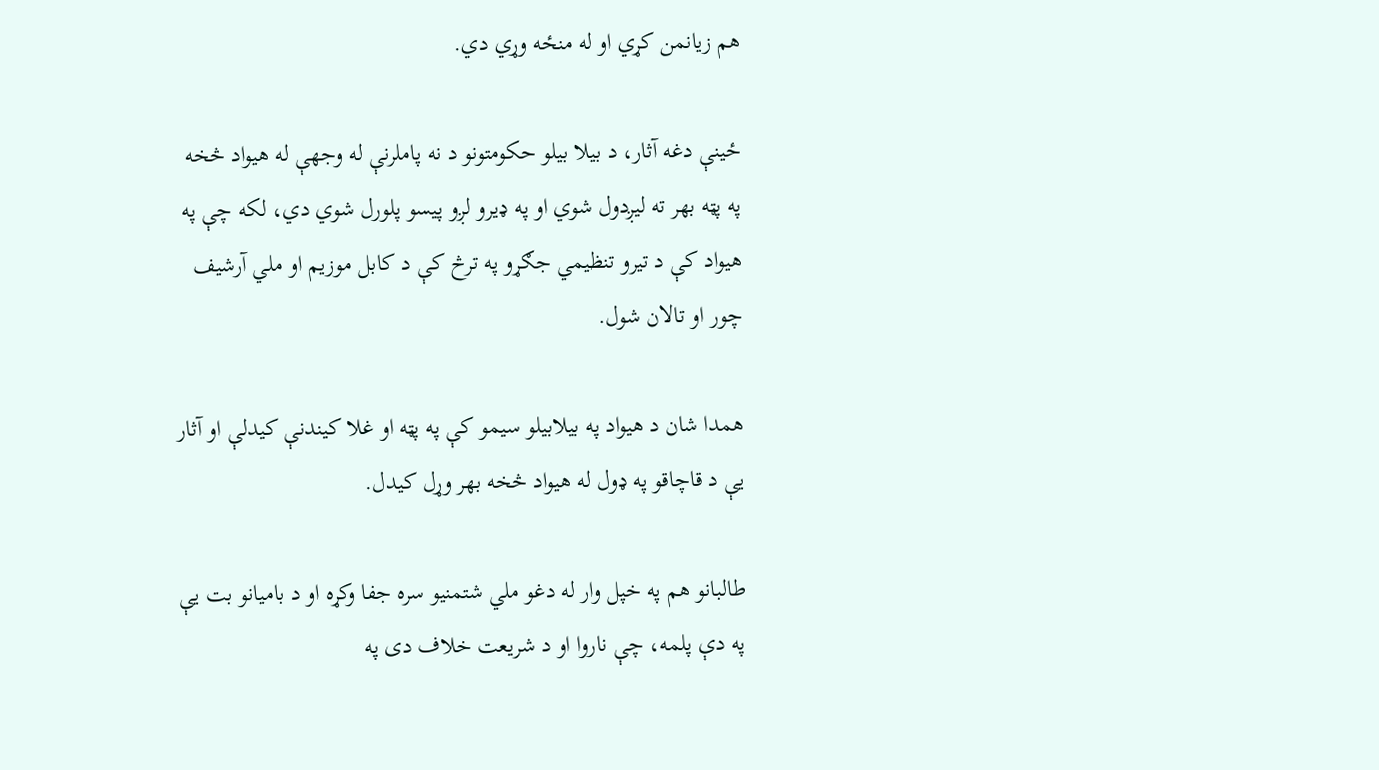هم زيانمن كړي او له منځه وړي دي.

ځينې دغه آثار، د بيلا بيلو حكومتونو د نه پاملرنې له وجهې له هيواد څخه په پټه بهر ته ليږدول شوي او په ډيرو لږو پيسو پلورل شوي دي، لكه چې په هيواد كې د تيرو تنظيمي جګړو په ترڅ كې د كابل موزيم او ملي آرشيف چور او تالان شول.

همدا شان د هيواد په بيلابيلو سيمو كې په پټه او غلا كيندنې كيدلې او آثار يې د قاچاقو په ډول له هيواد څخه بهر وړل كيدل.

طالبانو هم په خپل وار له دغو ملي شتمنيو سره جفا وكړه او د باميانو بت يې په دې پلمه، چې ناروا او د شريعت خلاف دى په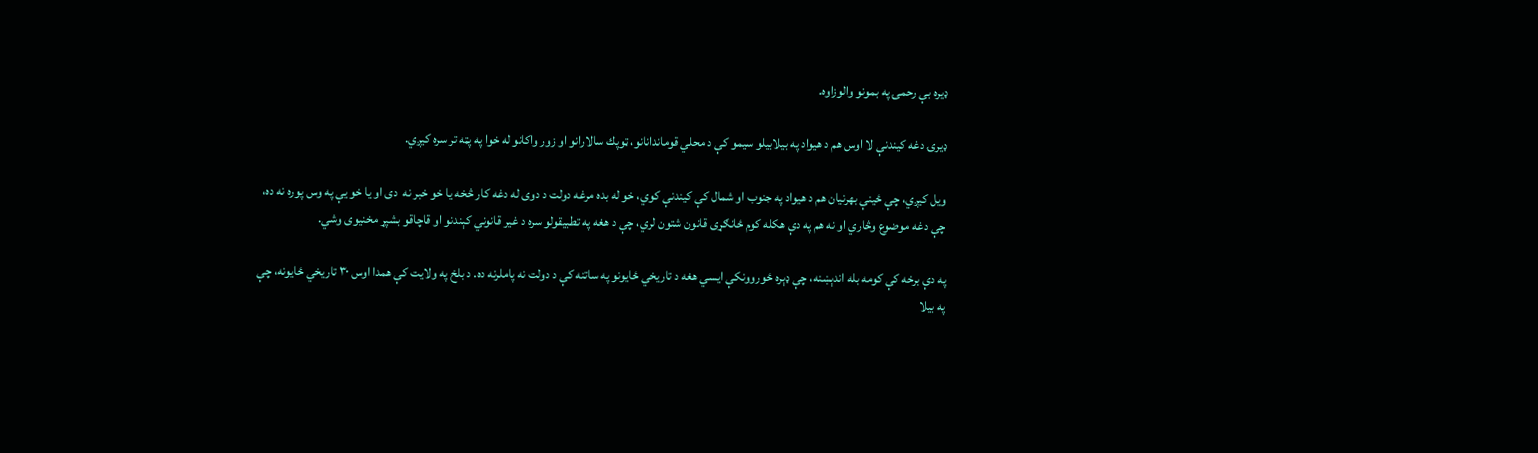ډيره بې رحمۍ په بمونو والوزاوه.

ډيرۍ دغه كيندنې لا اوس هم د هيواد په بيلابيلو سيمو كې د محلي قوماندانانو، ټوپك سالارانو او زور واكانو له خوا په پټه تر سره كيږي.

ويل كيږي، چې ځينې بهرنيان هم د هيواد په جنوب او شمال كې كيندنې كوي، خو له بده مرغه دولت د دوى له دغه كار څخه يا خو خبر نه  دى او يا خو يې په وس پوره نه ده، چې دغه موضوع وڅاري او نه هم په دې هكله كوم ځانګړى قانون شتون لري، چې د هغه په تطبيقولو سره د غير قانوني كېندنو او قاچاقو بشپړ مخنيوى وشي.

په دې برخه كې كومه بله اندېښنه، چې ډېره ځوروونكې ايسي هغه د تاريخي ځايونو په ساتنه كې د دولت نه پاملرنه ده. د بلخ په ولايت كې همدا اوس ۳۰ تاريخي ځايونه، چې په بيلا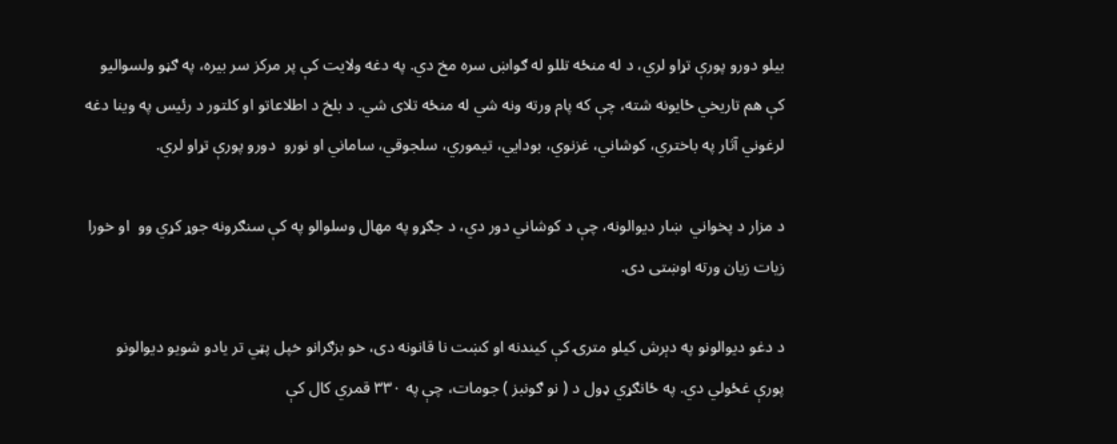بيلو دورو پورې تړاو لري، د له منځه تللو له ګواښ سره مخ دي. په دغه ولايت كې پر مركز سر بيره، په ګڼو ولسواليو كې هم تاريخي ځايونه شته، چې كه پام ورته ونه شي له منځه تلاى شي. د بلخ د اطلاعاتو او كلتور د رئيس په وينا دغه لرغوني آثار په باختري، كوشاني، غزنوي، بودايي، تيموري، سلجوقي، ساماني او نورو  دورو پورې تړاو لري.

د مزار د پخواني  ښار ديوالونه، چې د كوشاني دور دي، د جګړو په مهال وسلوالو په كې سنګرونه جوړ كړي وو  او خورا زيات زيان ورته اوښتى دى.

د دغو ديوالونو په دېرش كيلو مترۍ كې كيندنه او كښت نا قانونه دى، خو بزګرانو خپل پټي تر يادو شويو ديوالونو پورې غځولي دي. په ځانګړي ډول د ( نو ګونبز ) جومات، چې په ۳۳۰ قمري كال كې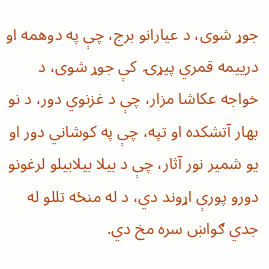جوړ شوى، د عيارانو برج، چې په دوهمه او درييمه قمري پيړۍ  كې جوړ شوى، د خواجه عكاشا مزار، چې د غزنوي دور، د نو بهار آتشكده او تپه، چې په كوشاني دور او يو شمير نور آثار، چې د بيلا بيلابيلو لرغونو دورو پورې اړوند دي، د له منځه تللو له جدي ګواښ سره مخ دي.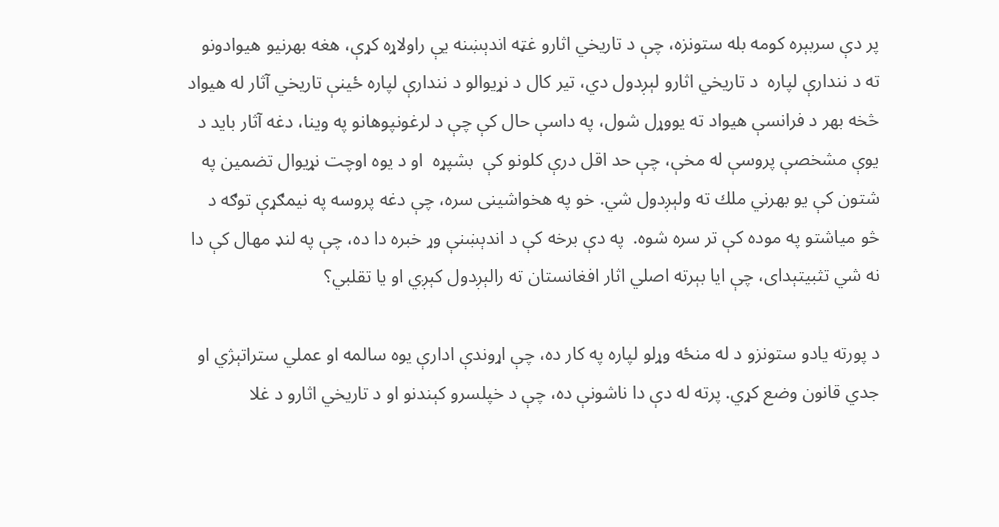پر دې سربېره كومه بله ستونزه، چې د تاريخي اثارو غټه اندېښنه يې راولاړه كړې، هغه بهرنيو هيوادونو ته د نندارې لپاره  د تاريخي اثارو لېږدول دي، تير كال د نړيوالو د نندارې لپاره ځينې تاريخي آثار له هيواد څخه بهر د فرانسې هيواد ته يووړل شول، په داسې حال كې چې د لرغونپوهانو په وينا، دغه آثار بايد د يوې مشخصې پروسې له مخې، چې حد اقل درې كلونو كې  بشپړه  او د يوه اوچت نړيوال تضمين په شتون كې يو بهرني ملك ته ولېږدول شي. خو په هخواشينى سره، چې دغه پروسه په نيمګړې توګه د څو مياشتو په موده كې تر سره شوه.  په دې برخه كې د اندېښنې وړ خبره دا ده، چې په لنډ مهال كې دا نه شي تثبيتېداى، چې ايا بېرته اصلي اثار افغانستان ته رالېږدول كېږي او يا تقلبي؟

د پورته يادو ستونزو د له منځه وړلو لپاره په كار ده، چې اړوندې ادارې يوه سالمه او عملي ستراتېژي او جدي قانون وضع كړي. پرته له دې دا ناشونې ده، چې د خپلسرو كېندنو او د تاريخي اثارو د غلا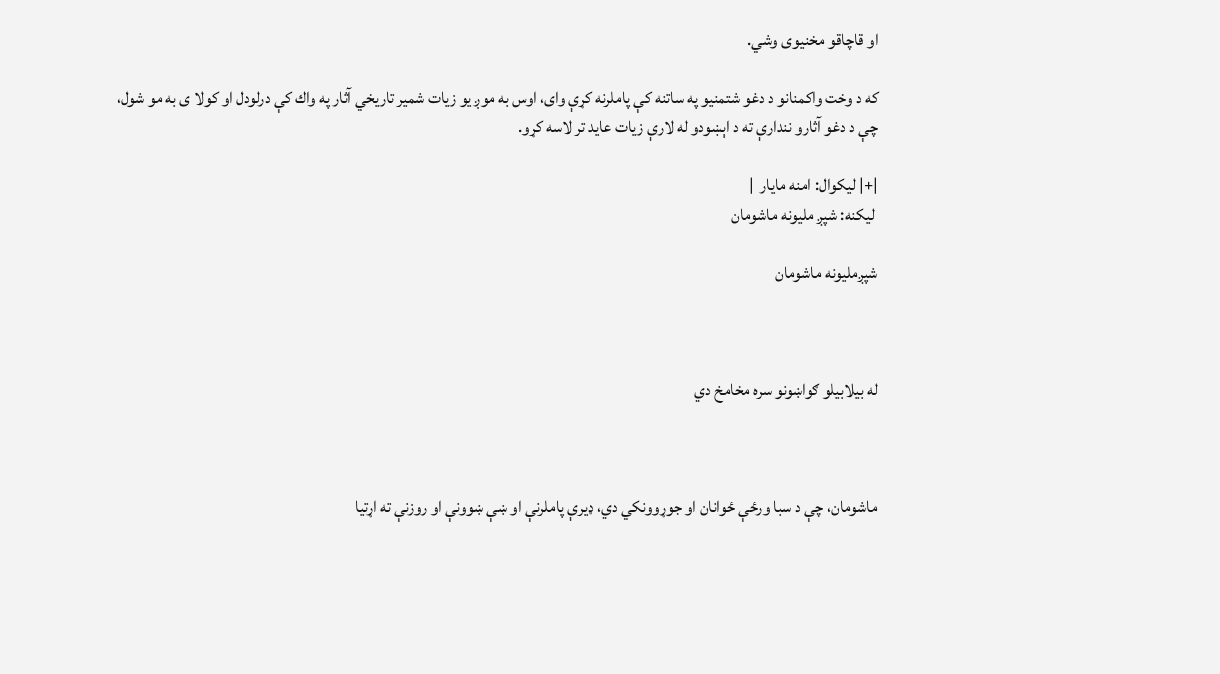او قاچاقو مخنيوى وشي.

كه د وخت واكمنانو د دغو شتمنيو په ساتنه كې پاملرنه كړې واى، اوس به موږ يو زيات شمير تاريخي آثار په واك كې درلودل او كولا ى به مو شول، چې د دغو آثارو نندارې ته د اېښودو له لارې زيات عايد تر لاسه كړو.

|+| ليكوال: امنه مایار  |
 لیکنه: شپږ مليونه ماشومان

شپږمليونه ماشومان



له بيلابيلو ګواښونو سره مخامخ دي



ماشومان، چې د سبا ورځې ځوانان او جوړوونكي دي، ډيرې پاملرنې او ښې ښوونې او روزنې ته اړتيا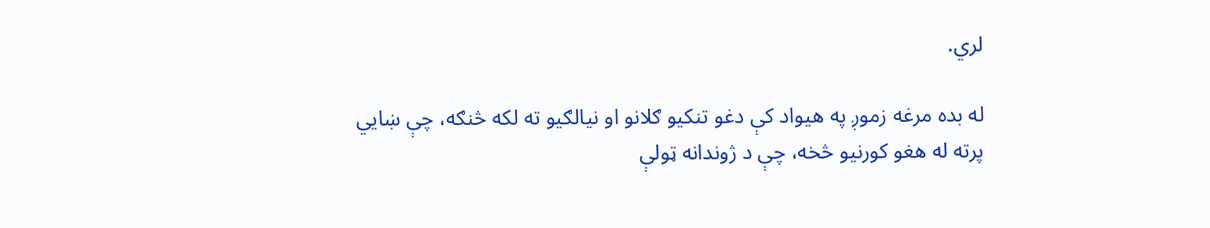لري.

له بده مرغه زموږ په هيواد كې دغو تنكيو ګلانو او نيالګيو ته لكه څنګه، چې ښايي پرته له هغو كورنيو څخه، چې د ژوندانه ټولې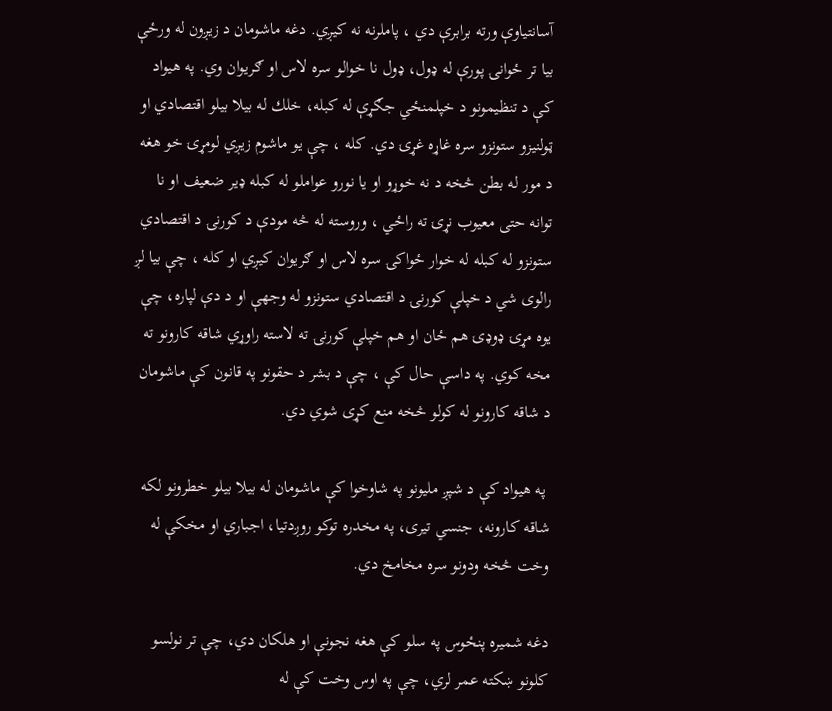آسانتياوې ورته برابرې دي ، پاملرنه نه كيږي. دغه ماشومان د زيږون له ورځې بيا تر ځوانۍ پورې له ډول، ډول نا خوالو سره لاس او ګريوان وي. په هيواد كې د تنظيمونو د خپلمنځي جګړې له كبله، خلك له بيلا بيلو اقتصادي او ټولنيزو ستونزو سره غاړه غړۍ دي. كله ، چې يو ماشوم زيږي لومړۍ خو هغه د مور له بطن څخه د نه خوړو او يا نورو عواملو له كبله ډير ضعيف او نا توانه حتى معيوب نړۍ ته راځي ، وروسته له څه مودې د كورنۍ د اقتصادي ستونزو له كبله له خوار ځواكۍ سره لاس او ګريوان كيږي او كله ، چې بيا لږ رالوى شي د خپلې كورنۍ د اقتصادي ستونزو له وجهې او د دې لپاره، چې يوه مړۍ ډوډۍ هم ځان او هم خپلې كورنۍ ته لاسته راوړي شاقه كارونو ته مخه كوي. په داسې حال كې ، چې د بشر د حقونو په قانون كې ماشومان د شاقه كارونو له كولو څخه منع كړى شوي دي.

 په هيواد كې د شپږ مليونو په شاوخوا كې ماشومان له بيلا بيلو خطرونو لكه شاقه كارونه، جنسي تيرى، په مخدره توكو روږدتيا، اجباري او مخكې له وخت څخه ودونو سره مخامخ دي.

دغه شميره پنځوس په سلو كې هغه نجونې او هلكان دي، چې تر نولسو كلونو ښكته عمر لري، چې په اوس وخت كې له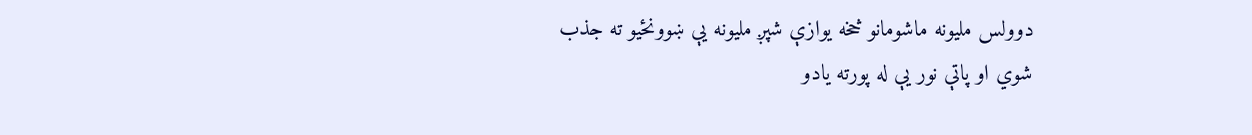دوولس مليونه ماشومانو څخه يوازې شپږ مليونه يې ښوونځيو ته جذب شوي او پاتې نور يې له پورته يادو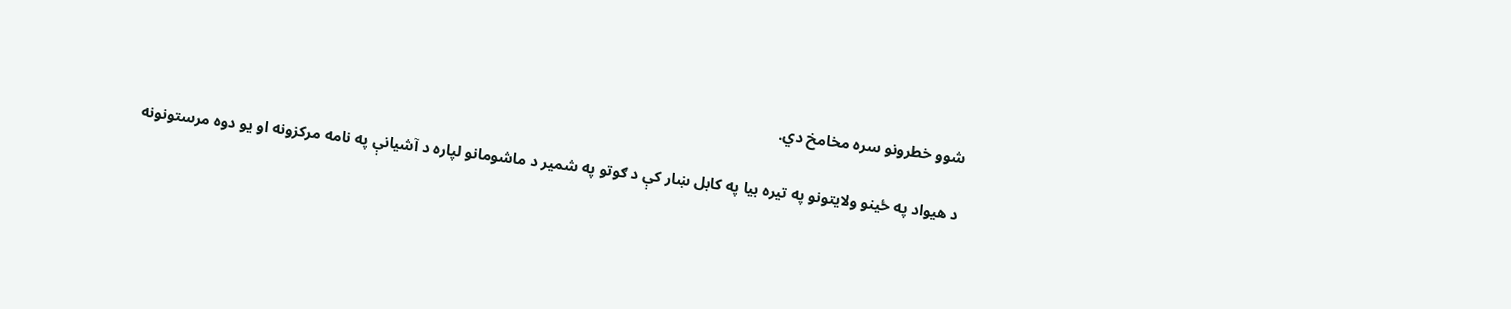شوو خطرونو سره مخامخ دي.

د هيواد په ځينو ولايتونو په تيره بيا په كابل ښار كې د ګوتو په شمير د ماشومانو لپاره د آشيانې په نامه مركزونه او يو دوه مرستونونه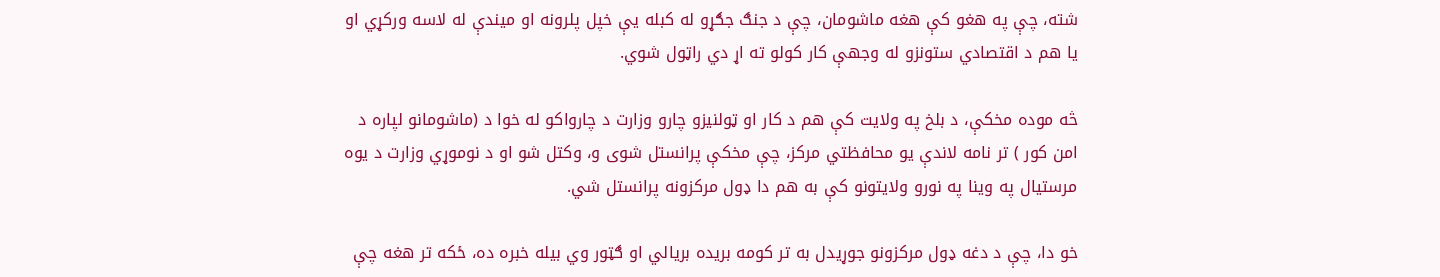شته، چې په هغو كې هغه ماشومان، چې د جنګ جګړو له كبله يې خپل پلرونه او ميندې له لاسه وركړي او يا هم د اقتصادي ستونزو له وجهې كار كولو ته اړ دي راټول شوي.

څه موده مخكې، د بلخ په ولايت كې هم د كار او ټولنيزو چارو وزارت د چارواكو له خوا د (ماشومانو لپاره د امن كور ) تر نامه لاندې يو محافظتي مركز، چې مخكې پرانستل شوى و، وكتل شو او د نوموړي وزارت د يوه مرستيال په وينا په نورو ولايتونو كې به هم دا ډول مركزونه پرانستل شي.

خو دا، چې د دغه ډول مركزونو جوړيدل به تر كومه بريده بريالي او ګټور وي بيله خبره ده، ځكه تر هغه چې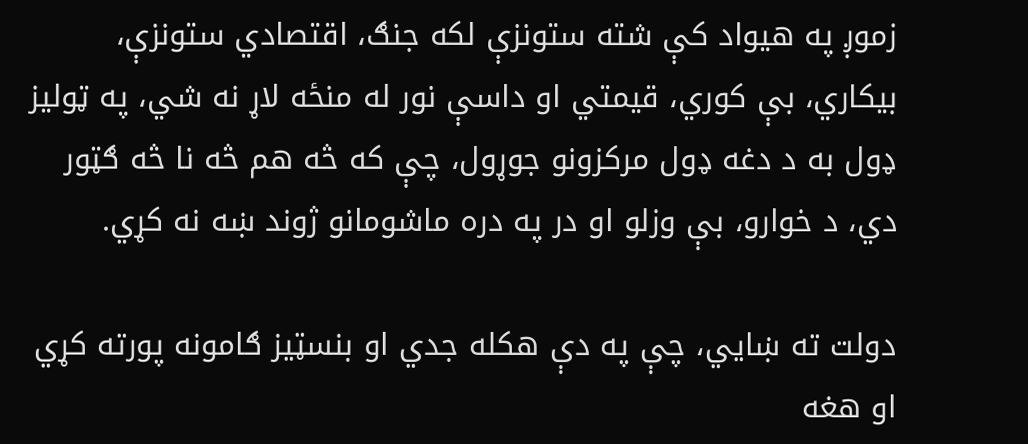زموږ په هيواد كې شته ستونزې لكه جنګ، اقتصادي ستونزې، بيكاري، بې كوري، قيمتي او داسې نور له منځه لاړ نه شي، په ټوليز ډول به د دغه ډول مركزونو جوړول، چې كه څه هم څه نا څه ګټور دي، د خوارو، بې وزلو او در په دره ماشومانو ژوند ښه نه كړي.

دولت ته ښايي، چې په دې هكله جدي او بنسټيز ګامونه پورته كړي او هغه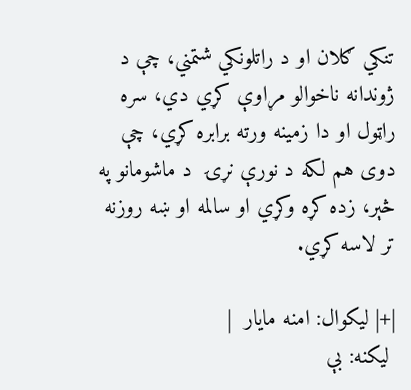تنكي ګلان او د راتلونكي شتمني، چې د ژوندانه ناخوالو مړاوې كړي دي، سره راټول او دا زمينه ورته برابره كړي، چې دوى هم لكه د نورې نړۍ  د ماشومانو په څېر، زده كړه وكړي او سالمه او ښه روزنه تر لاسه كړي.

|+| ليكوال: امنه مایار  |
 ليكنه: بې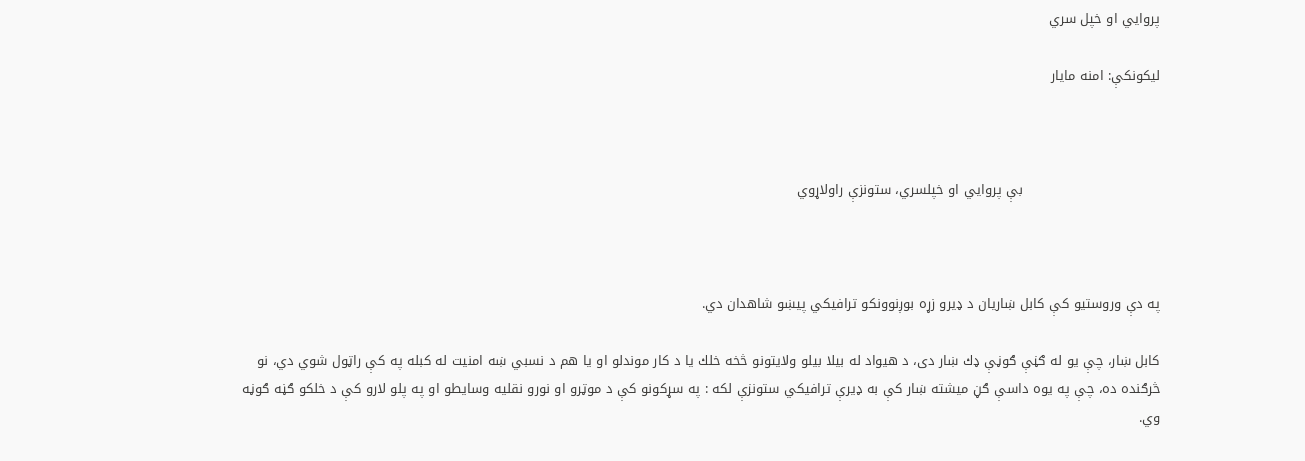پروايي او خپل سري

لیكونكې: امنه مايار



                               بې پروايي او خپلسري، ستونزې راولاړوي



په دې وروستيو كې كابل ښاريان د ډيرو زړه بوږنوونكو ترافيكي پيښو شاهدان دي.

كابل ښار، چې يو له ګڼې ګوڼې ډك ښار دى، د هيواد له بيلا بيلو ولايتونو څخه خلك يا د كار موندلو او يا هم د نسبي ښه امنيت له كبله په كې راټول شوي دي، نو څرګنده ده، چې په يوه داسې ګڼ ميشته ښار كې به ډيرې ترافيكي ستونزې لكه : په سړكونو كې د موټرو او نورو نقليه وسايطو او په پلو لارو كې د خلكو ګڼه ګوڼه وي.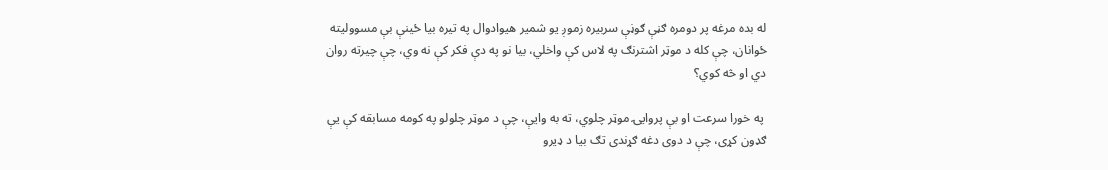له بده مرغه پر دومره ګڼې ګوڼې سربيره زموږ يو شمير هيوادوال په تيره بيا ځينې بې مسووليته ځوانان، چې كله د موټر اشترنګ په لاس كې واخلي، بيا نو په دې فكر كې نه وي، چې چيرته روان دي او څه كوي؟

 په خورا سرعت او بې پروايۍ موټر چلوي، ته به وايې، چې د موټر چلولو په كومه مسابقه كې يې ګډون كړى، چې د دوى دغه ګړندى تګ بيا د ډيرو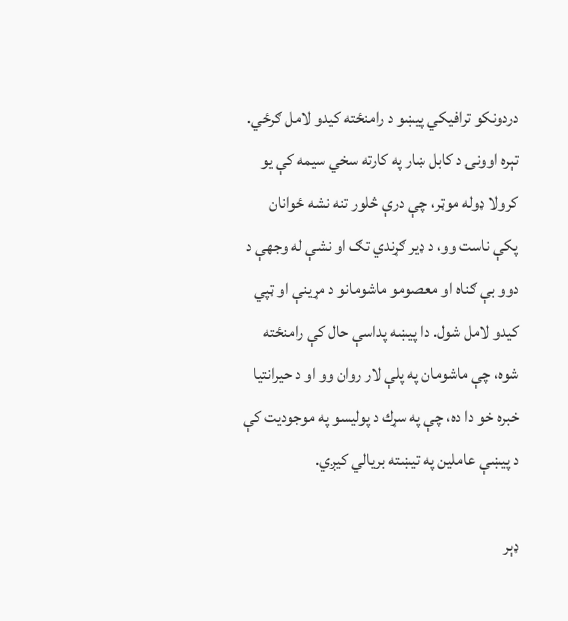دردونكو ترافيكي پيښو د رامنځته كيدو لامل ګرځي. تېره اوونۍ د كابل ښار په كارته سخي سيمه كې يو كرولا ډوله موټر، چې درې څلور تنه نشه ځوانان پكې ناست وو، د ډير ګړندي تګ او نشې له وجهې د  دوو بې ګناه او معصومو ماشومانو د مړينې او ټپي كيدو لامل شول. دا پيښه پداسې حال كې رامنځته شوه، چې ماشومان په پلې لار روان وو او د حيرانتيا خبره خو دا ده، چې په سړك د پوليسو په موجوديت كې د پيښې عاملين په تيښته بريالي كيږي.

ډېر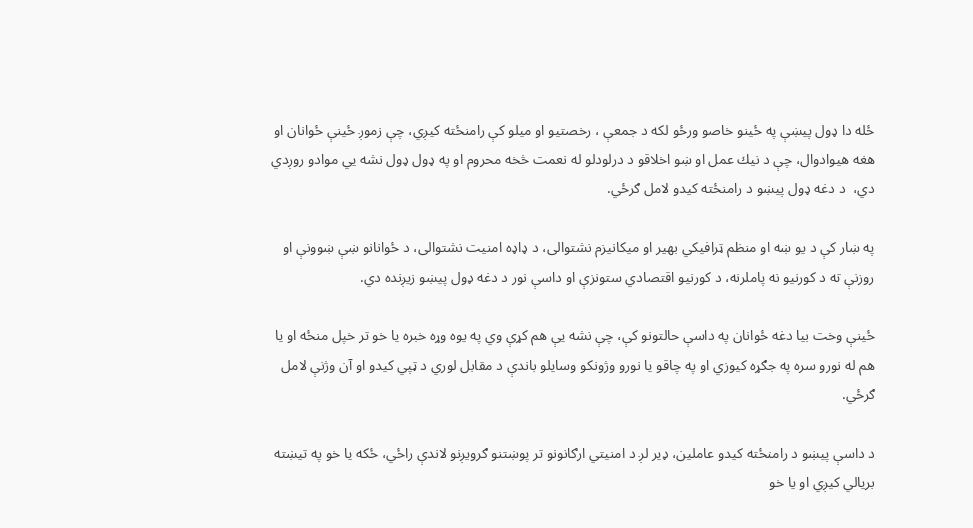ځله دا ډول پيښې په ځينو خاصو ورځو لكه د جمعې ، رخصتيو او ميلو كې رامنځته كيږي، چې زموږ ځينې ځوانان او هغه هيوادوال، چې د نيك عمل او ښو اخلاقو د درلودلو له نعمت څخه محروم او په ډول ډول نشه يي موادو روږدي دي،  د دغه ډول پيښو د رامنځته كيدو لامل ګرځي.

په ښار كې د يو ښه او منظم ټرافيكي بهير او ميكانيزم نشتوالى، د ډاډه امنيت نشتوالى، د ځوانانو ښې ښوونې او روزنې ته د كورنيو نه پاملرنه، د كورنيو اقتصادي ستونزې او داسې نور د دغه ډول پيښو زيږنده دي.

ځينې وخت بيا دغه ځوانان په داسې حالتونو كې، چې نشه يې هم كړې وي په يوه وړه خبره يا خو تر خپل منځه او يا هم له نورو سره په جګړه كيوزي او په چاقو يا نورو وژونكو وسايلو باندې د مقابل لوري د ټپي كيدو او آن وژنې لامل ګرځي.

د داسې پيښو د رامنځته كيدو عاملين، ډير لږ د امنيتي ارګانونو تر پوښتنو ګرويږنو لاندې راځي، ځكه يا خو په تيښته بريالي كيږي او يا خو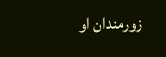زورمندان او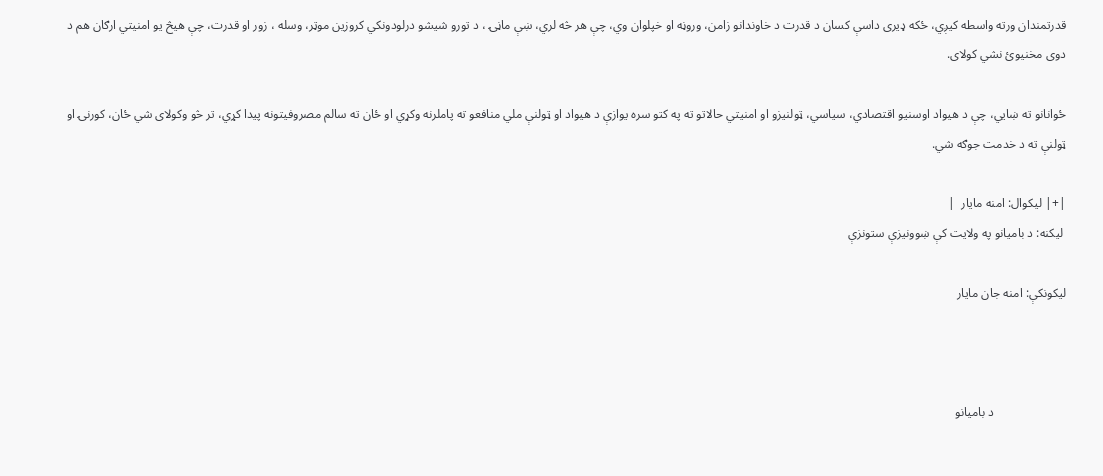قدرتمندان ورته واسطه كيږي، ځكه ډيرى داسې كسان د قدرت د خاوندانو زامن، وروڼه او خپلوان وي، چې هر څه لري، ښې ماڼۍ ، د تورو شيشو درلودونكي كروزين موټر، وسله ، زور او قدرت، چې هيڅ يو امنيتي ارګان هم د دوى مخنيوئ نشي كولاى.

ځوانانو ته ښايي، چې د هيواد اوسنيو اقتصادي، سياسي، ټولنيزو او امنيتي حالاتو ته په كتو سره يوازې د هيواد او ټولنې ملي منافعو ته پاملرنه وكړي او ځان ته سالم مصروفيتونه پيدا كړي، تر څو وكولاى شي ځان، كورنۍ او ټولنې ته د خدمت جوګه شي.

|+| ليكوال: امنه مایار  |
 ليكنه: د باميانو په ولايت كې ښوونيزې ستونزې

ليكونكې: امنه جان مايار



                       د باميانو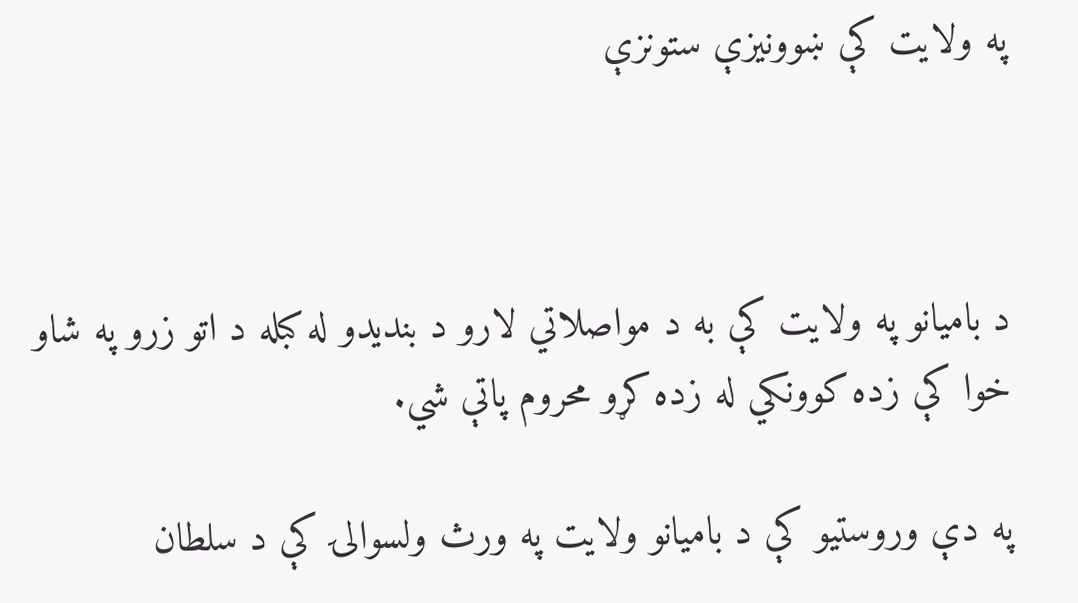په ولايت كې ښوونيزې ستونزې



د باميانو په ولايت كې به د مواصلاتي لارو د بنديدو له كبله د اتو زرو په شاو خوا كې زده كوونكي له زده كړو محروم پاتې شي.

په دې وروستيو كې د باميانو ولايت په ورث ولسوالۍ كې د سلطان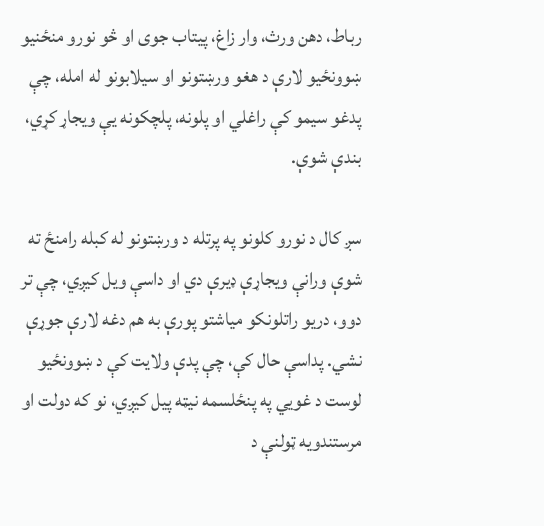رباط، دهن ورث، وار زاغ، پيتاب جوى او څو نورو منځنيو ښوونځيو لارې د هغو ورښتونو او سيلابونو له امله، چې پدغو سيمو كې راغلي او پلونه، پلچكونه يې ويجاړ كړي، بندې شوې.

سږ كال د نورو كلونو په پرتله د ورښتونو له كبله رامنځ ته شوې ورانې ويجاړې ډيرې دي او داسې ويل كيږي، چې تر دوو، دريو راتلونكو مياشتو پورې به هم دغه لارې جوړې نشي. پداسې حال كې، چې پدې ولايت كې د ښوونځيو لوست د غويي په پنځلسمه نيټه پيل كيږي، نو كه دولت او مرستندويه ټولنې د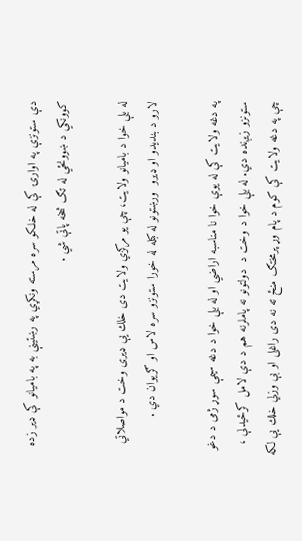دې ستونزې په اوارۍ كې له خلكو سره مرسته ونكړي په رښتينې به په باميانو كې ډير زده كوونكي د ښوونځي له تګ څخه پاتې شي .

له بلې خوا د باميانو ولايت، چې يو مركزي ولايت دى خلك يې ډيرى وخت د مواصلاتي لارو د بنديدو او ډيرو  ورښتونو له كبله له خورا ستونزو سره لاس او ګريوان دي .

په دغه ولايت كې له يوې خوا نا مناسبه اراضي او له بلې خوا د دغه سيمې سوړ ژمى د دغو ستونزو زيږنده دي. له بلې خوا د وخت د  دولتونو نه پاملرنه هم د دې لامل كرځيدلې ، چې په دغه ولايت كې كوم د پام وړ پرمختګ منځ ته نه دى راغلى او بې وزلي خلك يې لكه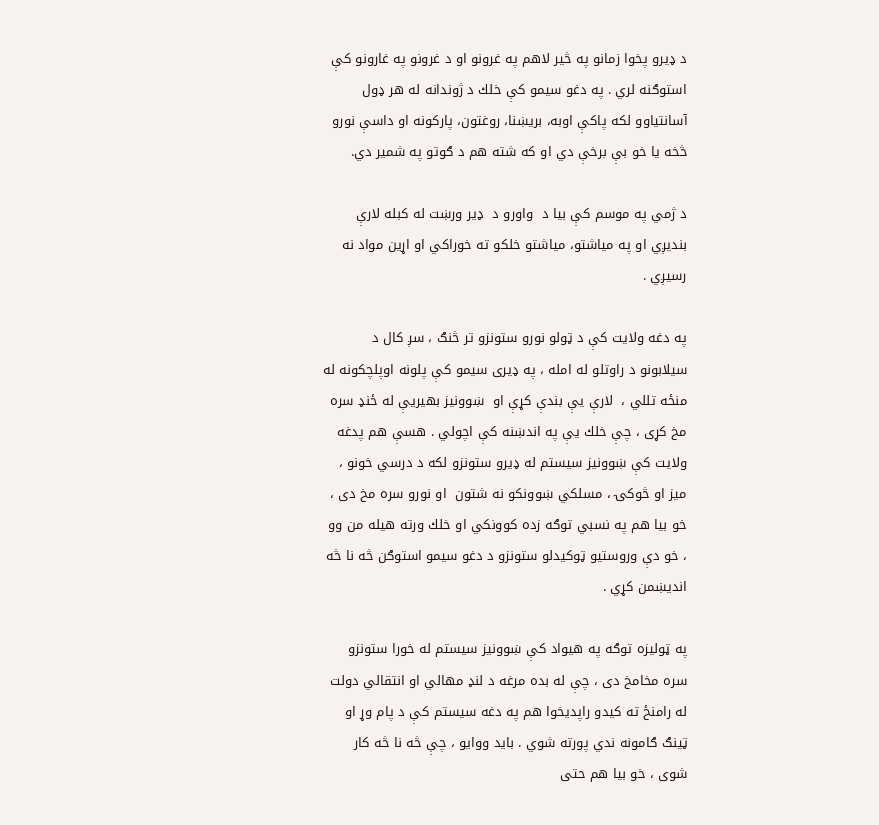د ډيرو پخوا زمانو په څير لاهم په غرونو او د غرونو په غارونو كې استوګنه لري . په دغو سيمو كې خلك د ژوندانه له هر ډول آسانتياوو لكه پاكې اوبه، بريښنا، روغتون، پاركونه او داسې نورو څخه يا خو بې برخې دي او كه شته هم د ګوتو په شمير دي.

د ژمي په موسم كې بيا د  واورو د  ډير ورښت له كبله لارې بنديږي او په مياشتو، مياشتو خلكو ته خوراكي او اړين مواد نه رسيږي .

په دغه ولايت كې د ټولو نورو ستونزو تر څنګ ، سږ كال د سيلابونو د راوتلو له امله ، په ډيرى سيمو كې پلونه اوپلچكونه له منځه تللي ،  لارې يې بندې كړې او  ښوونيز بهيريې له ځنډ سره مخ كړى ، چې خلك يې په اندښنه كې اچولي . هسې هم پدغه ولايت كې ښوونيز سيستم له ډيرو ستونزو لكه د درسي خونو ، ميز او څوكۍ ، مسلكي ښوونكو نه شتون  او نورو سره مخ دى ، خو بيا هم په نسبي توګه زده كوونكي او خلك ورته هيله من وو ، خو دې وروستيو ټوكيدلو ستونزو د دغو سيمو استوګن څه نا څه انديښمن كړي .

په ټوليزه توګه په هيواد كې ښوونيز سيستم له خورا ستونزو سره مخامخ دى ، چې له بده مرغه د لنډ مهالي او انتقالي دولت له رامنځ ته كيدو راپديخوا هم په دغه سيستم كې د پام وړ او ټينګ ګامونه ندي پورته شوي . بايد ووايو ، چې څه نا څه كار شوى ، خو بيا هم حتى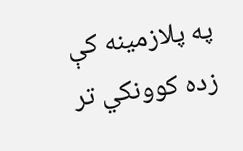په پلازمينه كې زده كوونكي تر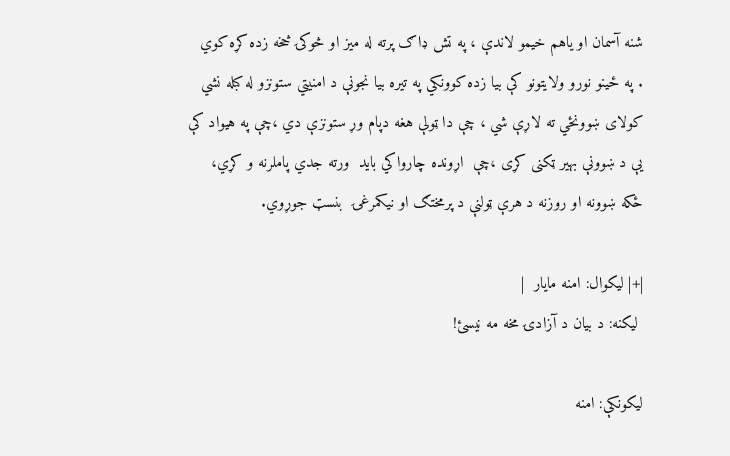شنه آسمان او ياهم خيمو لاندې ، په تش ډاګ پرته له ميز او څوكۍ څخه زده كړه كوي . په ځينو نورو ولايتونو كې بيا زده كوونكي په تيره بيا نجونې د امنيتي ستونزو له كبله نشي كولاى ښوونځي ته لاړې شي ، چې دا ټولې هغه دپام وړ ستونزې دي ،چې په هيواد كې يې د ښوونې بهير ټكنى كړى ،چې  اړونده چارواكي بايد  ورته جدي پاملرنه و كړي،  ځكه ښوونه او روزنه د هرې ټولنې د پرمختګ او نيكمرغۍ  بنسټ جوړوي.

|+| ليكوال: امنه مایار  |
 ليكنه: د بيان د آزادۍ مخه مه نيسئ!

ليكونكې: امنه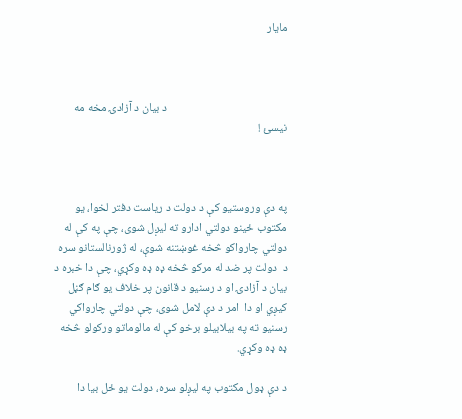مايار



                                             د بيان د آزادۍ مخه مه نيسئ !



په دې وروستيو كې د دولت د رياست دفتر لخوا، يو مكتوب ځينو دولتي ادارو ته ليږل شوى، چې په كې له دولتي چارواكو څخه غوښتنه شوې، له ژورنالستانو سره د  دولت پر ضد له مركو څخه ډه ډه وكړي، چې دا خبره د بيان د آزادۍ او د رسنيو د قانون پر خلاف يو ګام ګڼل كيږي او دا  امر د دې لامل شوى، چې دولتي چارواكي رسنيو ته په بيلابيلو برخو كې له مالوماتو وركولو څخه ډه ډه وكړي.

د دې ډول مكتوب په ليږلو سره، دولت يو ځل بيا دا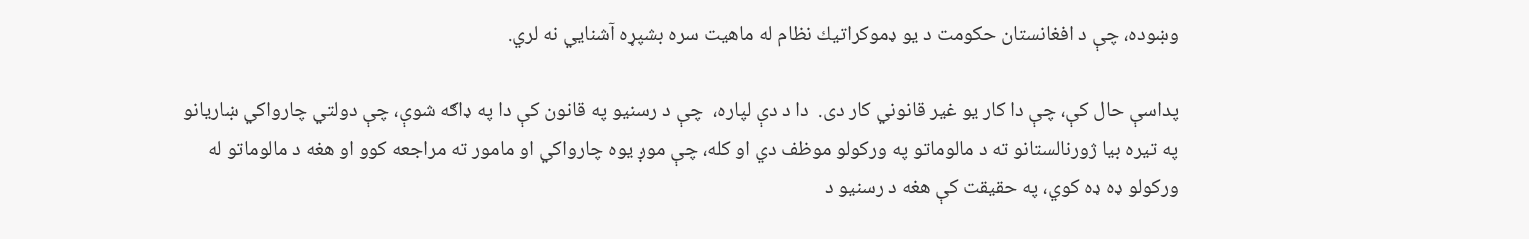وښوده، چې د افغانستان حكومت د يو ډموكراتيك نظام له ماهيت سره بشپړه آشنايي نه لري.

پداسې حال كې، چې دا كار يو غير قانوني كار دى.  دا د دې لپاره،  چې د رسنيو په قانون كې دا په ډاګه شوې، چې دولتي چارواكي ښاريانو په تيره بيا ژورنالستانو ته د مالوماتو په وركولو موظف دي او كله، چې موږ يوه چارواكي او مامور ته مراجعه كوو او هغه د مالوماتو له وركولو ډه ډه كوي، په حقيقت كې هغه د رسنيو د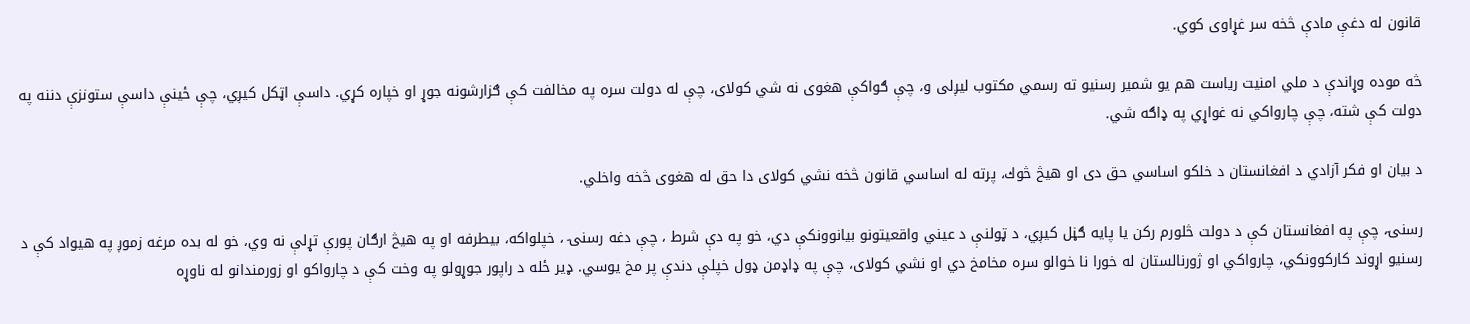قانون له دغې مادې څخه سر غړاوى كوي.

څه موده وړاندې د ملي امنيت رياست هم يو شمير رسنيو ته رسمي مكتوب ليږلى و، چې ګواكې هغوى نه شي كولاى، چې له دولت سره په مخالفت كې ګزارشونه جوړ او خپاره كړي. داسې اټكل كيږي، چې ځينې داسې ستونزې دننه په دولت كې شته، چې چارواكي نه غواړي په ډاګه شي.

د بيان او فكر آزادي د افغانستان د خلكو اساسي حق دى او هيڅ څوك، پرته له اساسي قانون څخه نشي كولاى دا حق له هغوى څخه واخلي.

رسنۍ، چې په افغانستان كې د دولت څلورم ركن يا پايه ګڼل كيږي، د ټولنې د عيني واقعيتونو بيانوونكې دي، خو په دې شرط ، چې دغه رسنۍ ، خپلواكه، بيطرفه او په هيڅ ارګان پورې تړلې نه وي، خو له بده مرغه زموږ په هيواد كې د رسنيو اړوند كاركوونكي، چارواكي او ژورنالستان له خورا نا خوالو سره مخامخ دي او نشي كولاى، چې په ډاډمن ډول خپلې دندې پر مخ يوسي. ډير ځله د راپور جوړولو په وخت كې د چارواكو او زورمندانو له ناوړه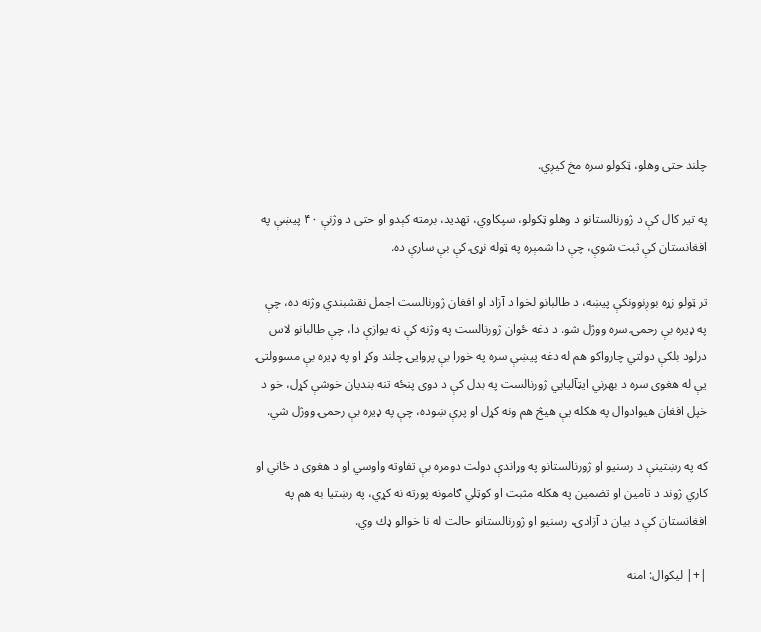چلند حتى وهلو، ټكولو سره مخ كيږي.

په تير كال كې د ژورنالستانو د وهلو ټكولو، سپكاوي، تهديد، برمته كېدو او حتى د وژنې ۴۰ پيښې په افغانستان كې ثبت شوې، چې دا شمېره په ټوله نړۍ كې بې سارې ده.

تر ټولو زړه بوږنوونكې پيښه، د طالبانو لخوا د آزاد او افغان ژورنالست اجمل نقشبندي وژنه ده، چې په ډيره بې رحمۍ سره ووژل شو. د دغه ځوان ژورنالست په وژنه كې نه يوازې دا، چې طالبانو لاس درلود بلكې دولتي چارواكو هم له دغه پيښې سره په خورا بې پروايۍ چلند وكړ او په ډيره بې مسوولتۍ يې له هغوى سره د بهرني ايټآليايي ژورنالست په بدل كې د دوى پنځه تنه بنديان خوشې كړل، خو د خپل افغان هيوادوال په هكله يې هيڅ هم ونه كړل او پرې ښوده، چې په ډيره بې رحمۍ ووژل شي.

كه په رښتينې د رسنيو او ژورنالستانو په وړاندې دولت دومره بې تفاوته واوسي او د هغوى د ځاني او كاري ژوند د تامين او تضمين په هكله مثبت او كوټلي ګامونه پورته نه كړي، په رښتيا به هم په افغانستان كې د بيان د آزادۍ، رسنيو او ژورنالستانو حالت له نا خوالو ډك وي.

|+| ليكوال: امنه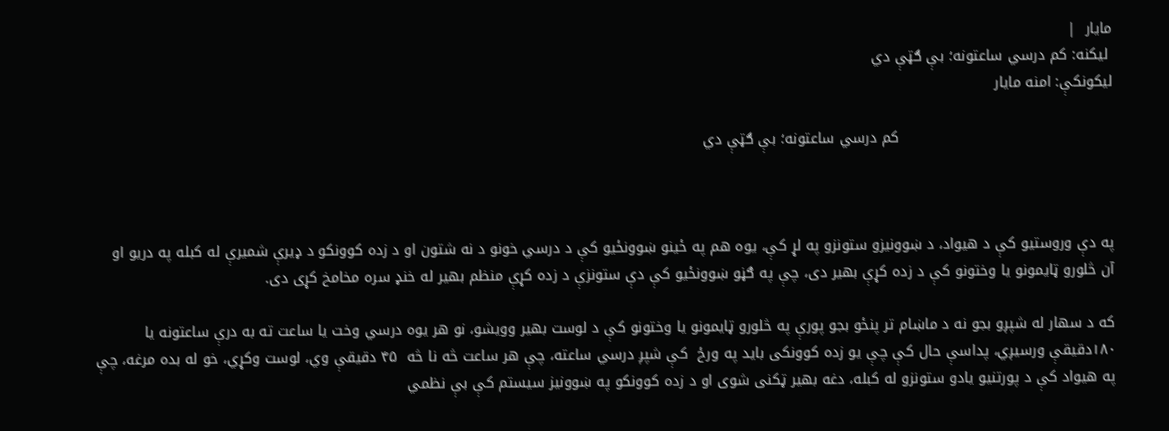مایار  |
 لیکنه: کم درسي ساعتونه؛ بې ګټې دي
لیکونکې: امنه مايار

                                             كم درسي ساعتونه؛ بې ګټې دي



په دې وروستيو كې د هيواد، د ښوونيزو ستونزو په لړ كې، يوه هم په ځينو ښوونځيو كې د درسي خونو د نه شتون او د زده كوونكو د ډيرې شميرې له كبله په دريو او آن څلورو ټايمونو يا وختونو كې د زده كړې بهير دى، چې په ګڼو ښوونځيو كې دې ستونزې د زده كړې منظم بهير له خنډ سره مخامخ كړى دى.

كه د سهار له شپږو بجو نه د ماښام تر پنځو بجو پورې په څلورو ټايمونو يا وختونو كې د لوست بهير وويشو، نو هر يوه درسي وخت يا ساعت ته به درې ساعتونه يا ۱۸۰دقيقې ورسيږي، پداسې حال كې چې يو زده كوونكى بايد په ورځ  كې شپږ درسي ساعته، چې هر ساعت څه نا څه  ۴۵ دقيقې وي، لوست وكړي، خو له بده مرغه، چې په هيواد كې د پورتنيو يادو ستونزو له كبله، دغه بهير ټكنى شوى او د زده كوونكو په ښوونيز سيستم كې بې نظمي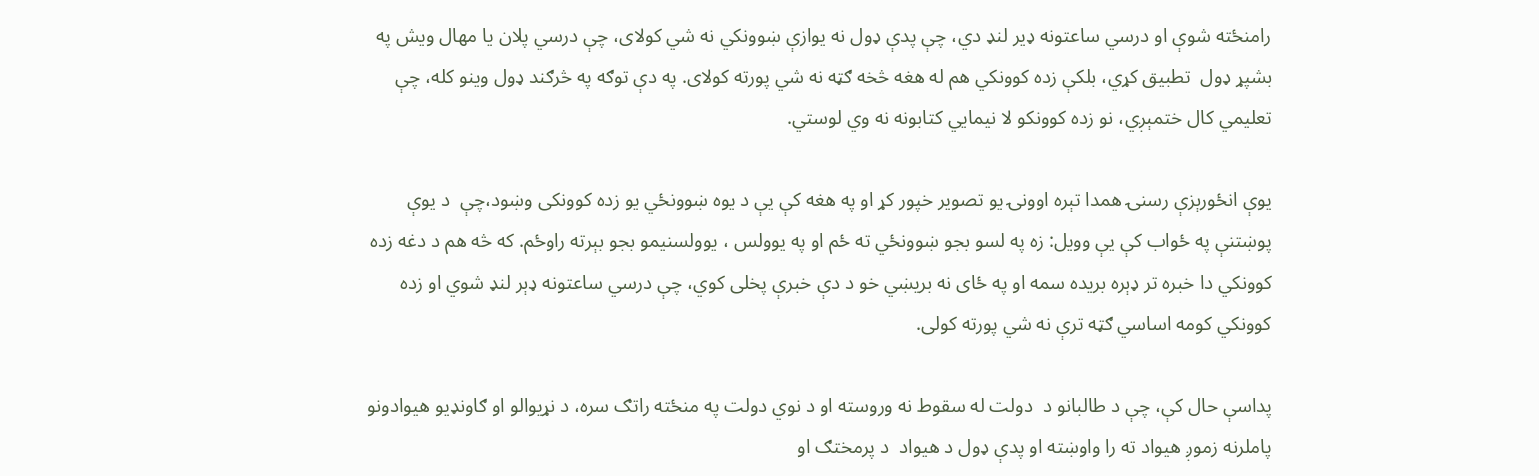رامنځته شوې او درسي ساعتونه ډير لنډ دي، چې پدې ډول نه يوازې ښوونكي نه شي كولاى، چې درسي پلان يا مهال ويش په بشپړ ډول  تطبيق كړي، بلكې زده كوونكي هم له هغه څخه ګټه نه شي پورته كولاى. په دې توګه په څرګند ډول وينو كله، چې تعليمي كال ختمېږي، نو زده كوونكو لا نيمايي كتابونه نه وي لوستي.

يوې انځورېزې رسنۍ همدا تېره اوونۍ يو تصوير خپور كړ او په هغه كې يې د يوه ښوونځي يو زده كوونكى وښود،چې  د يوې پوښتنې په ځواب كې يې وويل: زه په لسو بجو ښوونځي ته ځم او په يوولس ، يوولسنيمو بجو بېرته راوځم. كه څه هم د دغه زده كوونكي دا خبره تر ډېره بريده سمه او په ځاى نه بريښي خو د دې خبرې پخلى كوي، چې درسي ساعتونه ډېر لنډ شوي او زده كوونكي كومه اساسي ګټه ترې نه شي پورته كولى.

پداسې حال كې، چې د طالبانو د  دولت له سقوط نه وروسته او د نوي دولت په منځته راتګ سره، د نړيوالو او ګاونډيو هيوادونو پاملرنه زموږ هيواد ته را واوښته او پدې ډول د هيواد  د پرمختګ او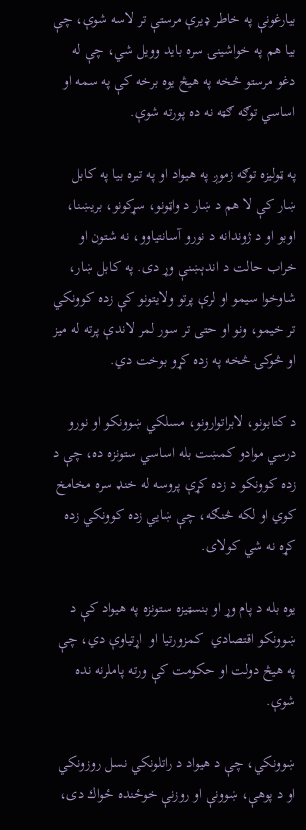بيارغونې په خاطر ډيرې مرستې تر لاسه شوې، چې بيا هم په خواشينۍ سره بايد وويل شي، چې له دغو مرستو څخه په هيڅ يوه برخه كې په سمه او اساسي توګه ګټه نه ده پورته شوې.

په ټوليزه توګه زموږ په هيواد او په تيره بيا په كابل ښار كې لا هم د ښار د واټونو، سړكونو، بريښنا، اوبو او د ژوندانه د نورو آسانتياوو، نه شتون او خراب حالت د اندېښنې وړ دى. په كابل ښار، شاوخوا سيمو او لرې پرتو ولايتونو كې زده كوونكي تر خيمو، ونو او حتى تر سور لمر لاندې پرته له ميز او څوكۍ څخه په زده كړو بوخت دي.

د كتابونو، لابراتوارونو، مسلكي ښوونكو او نورو درسي موادو كمښت بله اساسي ستونزه ده، چې د زده كوونكو د زده كړې پروسه له خنډ سره مخامخ كوي او لكه څنګه، چې ښايي زده كوونكي زده كړه نه شي كولاى.

يوه بله د پام وړ او بنسټيزه ستونزه په هيواد كې د ښوونكو اقتصادي  كمزورتيا او  اړتياوې دي، چې په هيڅ دولت او حكومت كې ورته پاملرنه نده شوې.

ښوونكي، چې د هيواد د راتلونكي نسل روزونكي او د پوهې، ښوونې او روزنې خوځنده ځواك دى،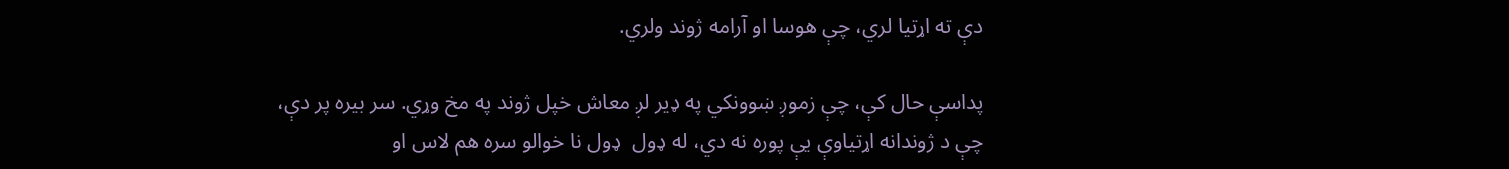دې ته اړتيا لري، چې هوسا او آرامه ژوند ولري.

پداسې حال كې، چې زموږ ښوونكي په ډير لږ معاش خپل ژوند په مخ وړي. سر بيره پر دې، چې د ژوندانه اړتياوې يې پوره نه دي، له ډول  ډول نا خوالو سره هم لاس او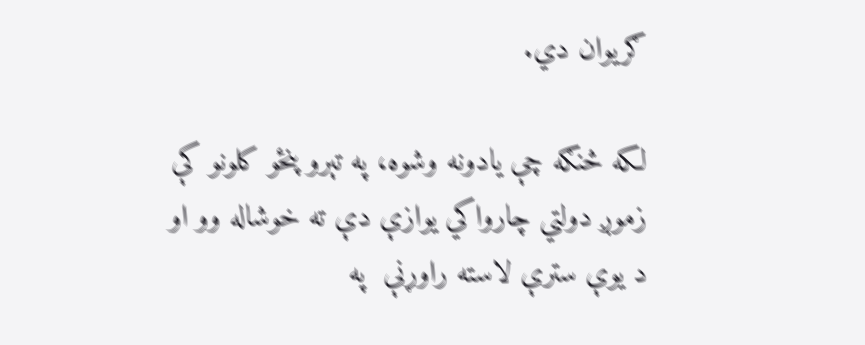ګريوان دي.

لكه څنګه چې يادونه وشوه، په تېرو پنځو كلونو كې زموږ دولتي چارواكي يوازې دې ته خوشاله وو او د يوې سترې لاسته راوړنې  په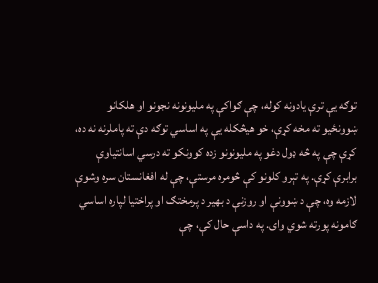توګه يې ترې يادونه كوله، چې ګواكې په مليونونه نجونو او هلكانو ښوونځيو ته مخه كړې، خو هيڅكله يې په اساسي توګه دې ته پاملرنه نه ده، كړې چې په څه ډول دغو په مليونونو زده كوونكو ته درسي اسانتياوې برابرې كړې. په تېرو كلونو كې څومره مرستې، چې له افغانستان سره وشوې لازمه وه، چې د ښوونې او روزنې د بهير د پرمختګ او پراختيا لپاره اساسي ګامونه پورته شوي واى. په داسې حال كې، چې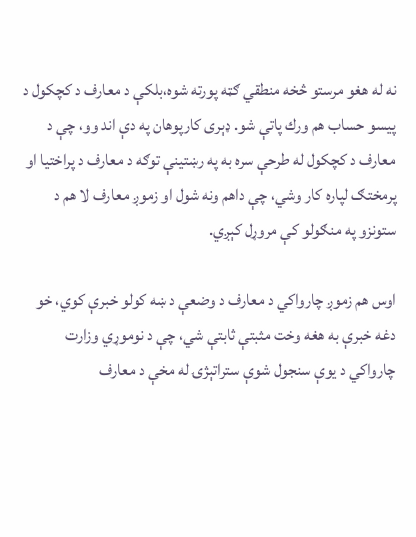نه له هغو مرستو څخه منطقي ګټه پورته شوه،بلكې د معارف د كچكول د پيسو حساب هم ورك پاتې شو. ډېرى كارپوهان په دې اند وو، چې د معارف د كچكول له طرحې سره به په رښتينې توګه د معارف د پراختيا او پرمختګ لپاره كار وشي، چې داهم ونه شول او زموږ معارف لا هم د ستونزو په منګولو كې مروړل كېږي.

اوس هم زموږ چارواكي د معارف د وضعې د ښه كولو خبرې كوي، خو دغه خبرې به هغه وخت مثبتې ثابتې شي، چې د نوموړي وزارت چارواكي د يوې سنجول شوې ستراتېژۍ له مخې د معارف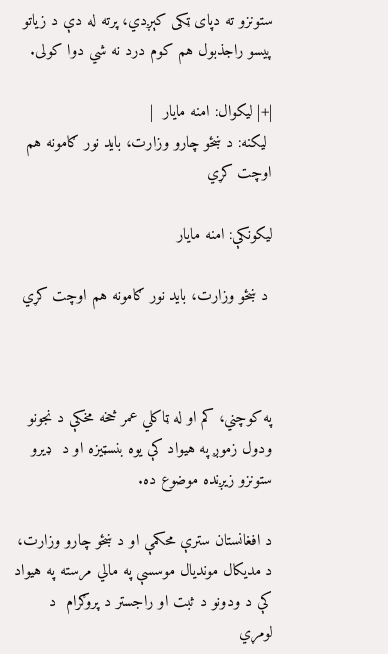ستونزو ته دپاى ټكى كېږدي، پرته له دې د زياتو پيسو راجذبول هم كوم درد نه شي دوا كولى.

|+| ليكوال: امنه مایار  |
 لیکنه: د ښځو چارو وزارت، بايد نور ګامونه هم اوچت كړي

ليكونكې: امنه مايار

 د ښځو وزارت، بايد نور ګامونه هم اوچت كړي



په كوچني، كم او له ټاكلي عمر څخه مخكې د نجونو ودول زموږ په هيواد كې يوه بنسټيزه او د  ډيرو ستونزو زيږنده موضوع ده.

د افغانستان سترې محكمې او د ښځو چارو وزارت، د مديكال مونديال موسسې په مالي مرسته په هيواد كې د ودونو د ثبت او راجستر د پروګرام  د لومړي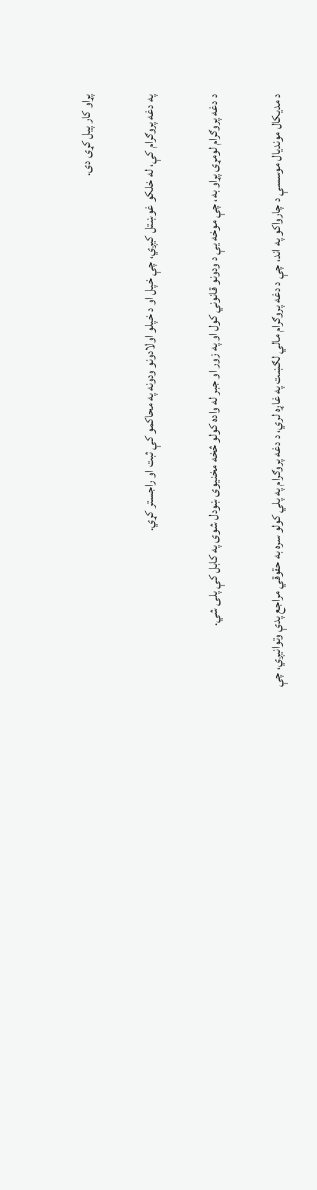پړاو كار پيل كړى دى.

په دغه پروګرام كې، له خلكو غوښتل كيږي، چې خپل او د خپلو اولادونو ودونه په محاكمو كې ثبت او راجستر كړي.

د دغه پروګرام لومړى پړاو به، چې موخه يې د ودونو قانوني كول او په زور او جبر له واده كولو څخه مخنيوى ښودل شوى په كابل كې پلى شي.

د مديكال مونديال موسسې د چارواكو په اند، چې د دغه پروګرام مالي لګښت په غاړه لري، د دغه پروګرام په پلي كولو سره به حقوقي مراجع پدې وتوانيږي، چې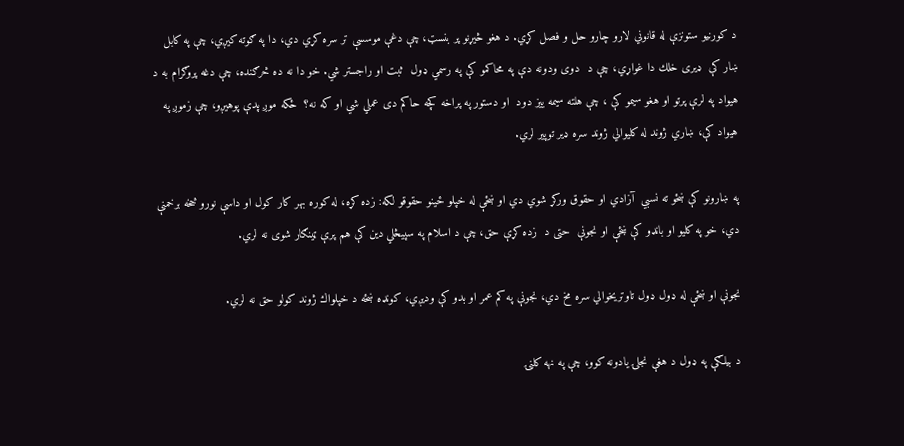د كورنيو ستونزې له قانوني لارو چارو حل و فصل كړي. د هغو څيړنو پر بنسټ، چې دغې موسسې تر سره كړي دي، دا په ګوته كيږي، چې په كابل ښار كې  ډيرى خلك دا غواړي، چې د  دوى ودونه دې په محاكمو كې په رسمي ډول  ثبت او راجستر شي. خو دا نه ده څرګنده، چې دغه پروګرام به د هيواد په لرې پرتو او هغو سيمو كې ، چې هلته سيمه ييز دود  او دستور په پراخه كچه حاكم دى عملي شي او كه نه؟  ځكه موږ پدې پوهيږو، چې زموږ په هيواد كې، ښاري ژوند له كليوالي ژوند سره ډير توپير لري.

په ښارونو كې ښځو ته نسبي  آزادي او حقوق وركړ شوي دي او ښځې له خپلو ځينو حقوقو لكه: زده كړه، له كوره بهر كار كول او داسې نورو څخه برخمنې دي، خو په كليو او بانډو كې ښځې او نجونې  حتى د  زده كړې حق، چې د اسلام په سپيڅلي دين كې هم پرې ټينګار شوى نه لري.

نجونې او ښځې له ډول ډول تاوتريخوالي سره مخ دي، نجونې په كم عمر او بدو كې وديږي، كونډه ښځه د خپلواك ژوند كولو حق نه لري.

د بيلګې په ډول د هغې نجلۍ يادونه كوو، چې په نهه كلنۍ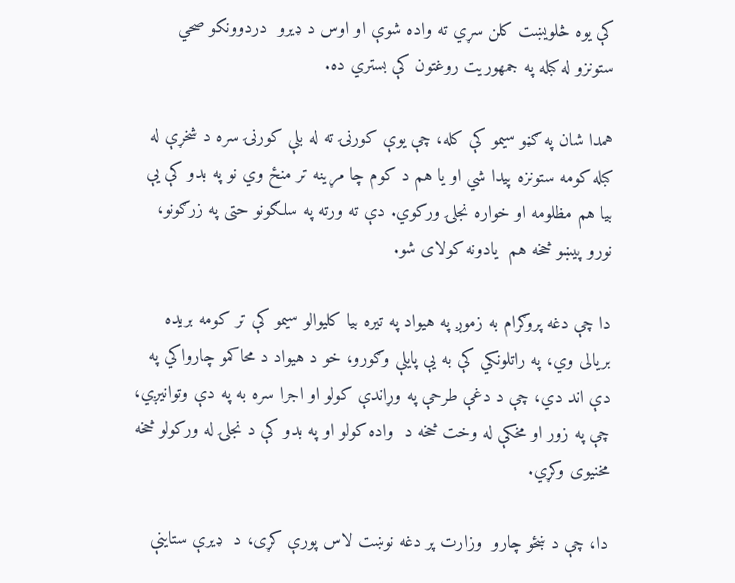كې يوه څلويښت كلن سړي ته واده شوې او اوس د ډيرو  دردوونكو صحي  ستونزو له كبله په جمهوريت روغتون كې بستري ده.

همدا شان په ګڼو سيمو كې كله، چې يوې كورنۍ ته له بلې كورنۍ سره د شخړې له كبله كومه ستونزه پيدا شي او يا هم د كوم چا مړينه تر منځ وي نو په بدو كې يې بيا هم مظلومه او خواره نجلۍ وركوي. دې ته ورته په سلګونو حتى په زرګونو،  نورو پيښو څخه هم  يادونه كولاى شو.

دا چې دغه پروګرام به زموږ په هيواد په تيره بيا كليوالو سيمو كې تر كومه بريده بريالى وي، په راتلونكي كې به يې پايلې وګورو، خو د هيواد د محاكمو چارواكي په دې اند دي، چې د دغې طرحې په وړاندې كولو او اجرا سره به په دې وتوانيږي، چې په زور او مخكې له وخت څخه د  واده كولو او په بدو كې د نجلۍ له وركولو څخه مخنيوى وكړي.

دا، چې د ښځو چارو  وزارت پر دغه نوښت لاس پورې كړى، د  ډيرې ستاينې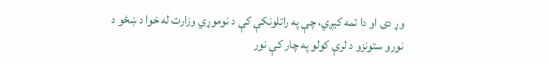وړ دى او دا تمه كيږي، چې په راتلونكې كې د نوموړي وزارت له خوا د ښځو د  نورو ستونزو د لرې كولو په چار كې نور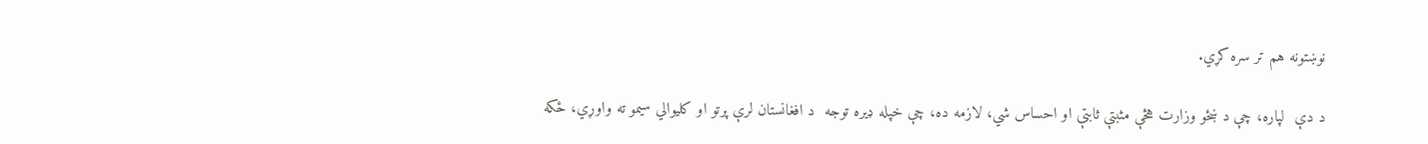نوښتونه هم تر سره كړي.

د دې  لپاره، چې د ښځو وزارت هڅې مثبتې ثابتې او احساس شي، لازمه ده، چې خپله ډيره توجه  د افغانستان لرې پرتو او كليوالي سيمو ته واوړي، ځكه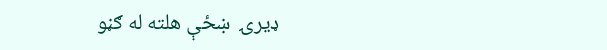ډيرۍ  ښځې هلته له ګڼو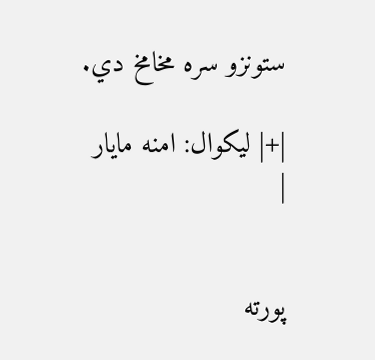ستونزو سره مخامخ دي.

|+| ليكوال: امنه مایار  |


پورته